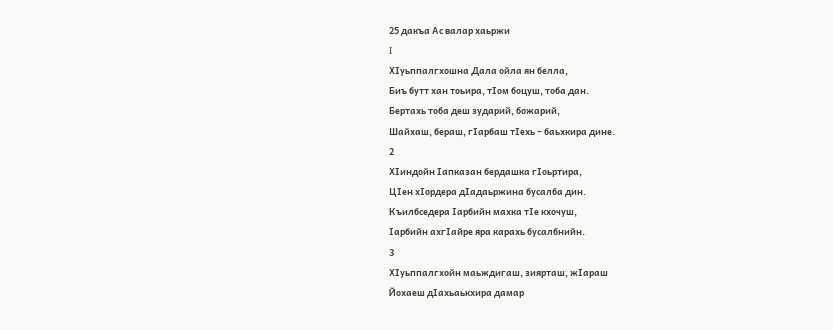25 дакъа Ас валар хаьржи
I
ХIуьппалгхошна Дала ойла ян белла,
Биъ бутт хан тоьира, тIом боцуш, тоба дан.
Бертахь тоба деш зударий, божарий,
Шайхаш, бераш, гIарбаш тIехь – баьхкира дине.
2
ХIиндойн Iапказан бердашка гIоьртира,
ЦIен хIордера дIадаьржина бусалба дин.
Къилбседера Iарбийн махка тIе кхочуш,
Iарбийн ахгIайре яра карахь бусалбнийн.
3
ХIуьппалгхойн маьждигаш, зиярташ, жIараш
Йохаеш дIахьаькхира дамар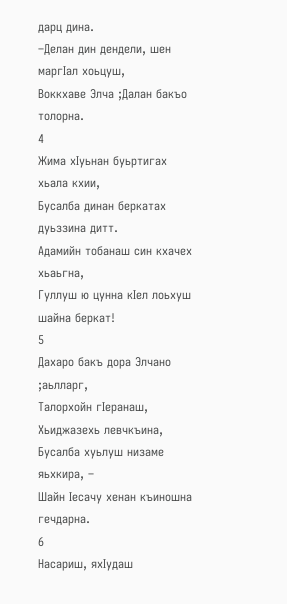дарц дина.
–Делан дин дендели, шен маргIал хоьцуш,
Воккхаве Элча ;Далан бакъо толорна.
4
Жима хIуьнан буьртигах хьала кхии,
Бусалба динан беркатах дуьззина дитт.
Адамийн тобанаш син кхачех хьаьгна,
Гуллуш ю цунна кIел лоьхуш шайна беркат!
5
Дахаро бакъ дора Элчано ;аьлларг,
Талорхойн гIеранаш, Хьиджазехь левчкъина,
Бусалба хуьлуш низаме яьхкира, –
Шайн Iесачу хенан къиношна гечдарна.
6
Насариш, яхIудаш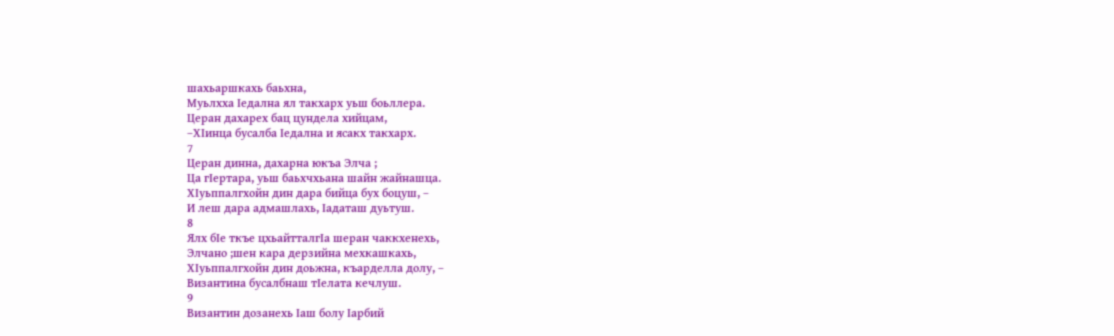шахьаршкахь баьхна,
Муьлхха Iедална ял такхарх уьш боьллера.
Церан дахарех бац цундела хийцам,
–ХIинца бусалба Iедална и ясакх такхарх.
7
Церан динна, дахарна юкъа Элча ;
Ца гIертара, уьш баьхчхьана шайн жайнашца.
ХIуьппалгхойн дин дара бийца бух боцуш, –
И леш дара адмашлахь, Iадаташ дуьтуш.
8
Ялх бIе ткъе цхьайтталгIа шеран чаккхенехь,
Элчано ;шен кара дерзийна мехкашкахь,
ХIуьппалгхойн дин доьжна, къарделла долу, –
Византина бусалбнаш тIелата кечлуш.
9
Византин дозанехь Iаш болу Iарбий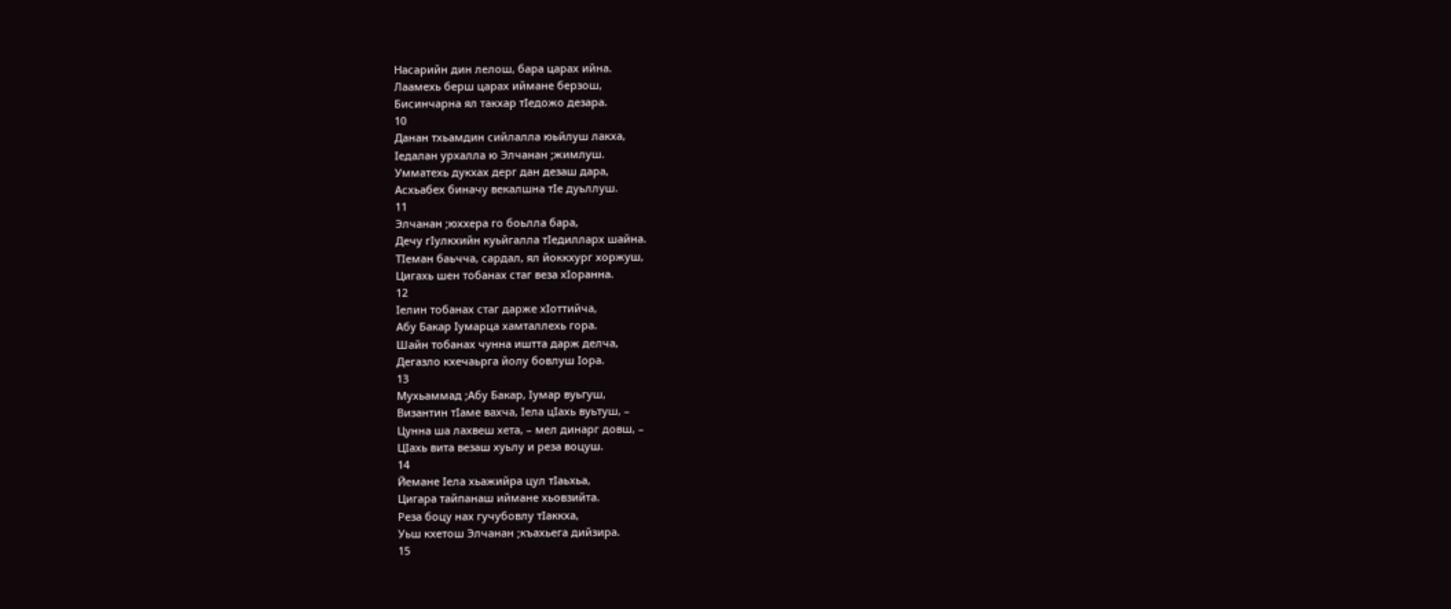Насарийн дин лелош, бара царах ийна.
Лаамехь берш царах иймане берзош,
Бисинчарна ял такхар тIедожо дезара.
10
Данан тхьамдин сийлалла юьйлуш лакха,
Iедалан урхалла ю Элчанан ;жимлуш.
Умматехь дукхах дерг дан дезаш дара,
Асхьабех биначу векалшна тIе дуьллуш.
11
Элчанан ;юххера го боьлла бара,
Дечу гIулкхийн куьйгалла тIедилларх шайна.
ТIеман баьчча, сардал, ял йоккхург хоржуш,
Цигахь шен тобанах стаг веза хIоранна.
12
Iелин тобанах стаг дарже хIоттийча,
Абу Бакар Iумарца хамталлехь гора.
Шайн тобанах чунна иштта дарж делча,
Дегазло кхечаьрга йолу бовлуш Iора.
13
Мухьаммад ;Абу Бакар, Iумар вуьгуш,
Византин тIаме вахча, Iела цIахь вуьтуш, –
Цунна ша лахвеш хета, – мел динарг довш, –
ЦIахь вита везаш хуьлу и реза воцуш.
14
Йемане Iела хьажийра цул тIаьхьа,
Цигара тайпанаш иймане хьовзийта.
Реза боцу нах гучубовлу тIаккха,
Уьш кхетош Элчанан ;къахьега дийзира.
15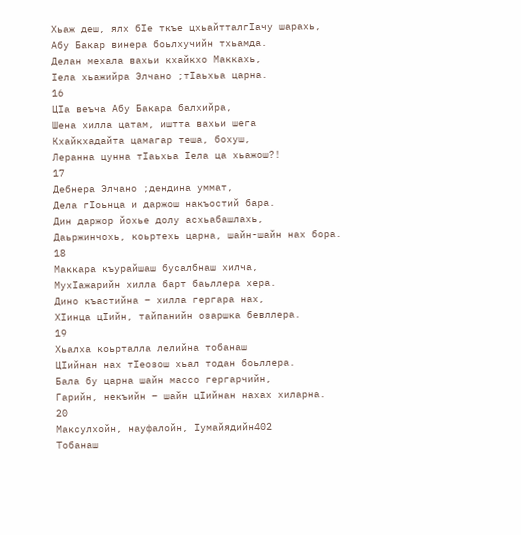Хьаж деш, ялх бIе ткъе цхьайтталгIачу шарахь,
Абу Бакар винера боьлхучийн тхьамда.
Делан мехала вахьи кхайкхо Маккахь,
Iела хьажийра Элчано ;тIаьхьа царна.
16
ЦIа веъча Абу Бакара балхийра,
Шена хилла цатам, иштта вахьи шега
Кхайкхадайта цамагар теша, бохуш,
Леранна цунна тIаьхьа Iела ца хьажош?!
17
Дебнера Элчано ;дендина уммат,
Дела гIоьнца и даржош накъостий бара.
Дин даржор йохье долу асхьабашлахь,
Даьржинчохь, коьртехь царна, шайн-шайн нах бора.
18
Маккара къурайшаш бусалбнаш хилча,
МухIажарийн хилла барт баьллера хера.
Дино къастийна – хилла гергара нах,
ХIинца цIийн, тайпанийн озаршка бевллера.
19
Хьалха коьрталла лелийна тобанаш
ЦIийнан нах тIеозош хьал тодан боьллера.
Бала бу царна шайн массо гергарчийн,
Гарийн, некъийн – шайн цIийнан нахах хиларна.
20
Максулхойн, науфалойн, Iумайядийн402
Тобанаш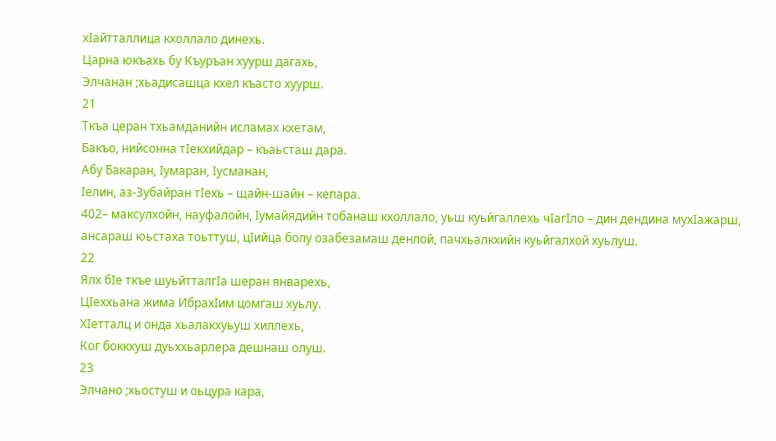хIайтталлица кхоллало динехь.
Царна юкъахь бу Къуръан хуурш дагахь,
Элчанан ;хьадисашца кхел къасто хуурш.
21
Ткъа церан тхьамданийн исламах кхетам,
Бакъо, нийсонна тIекхийдар – къаьсташ дара.
Абу Бакаран, Iумаран, Iусманан,
Iелин, аз-Зубайран тIехь – щайн-шайн – кепара.
402– максулхойн, науфалойн, Iумайядийн тобанаш кхоллало, уьш куьйгаллехь чIагIло – дин дендина мухIажарш, ансараш юьстаха тоьттуш, цIийца болу озабезамаш денлой, пачхьалкхийн куьйгалхой хуьлуш.
22
Ялх бIе ткъе шуьйтталгIа шеран январехь,
ЦIеххьана жима ИбрахIим цомгаш хуьлу.
ХIетталц и онда хьалакхуьуш хиллехь,
Ког боккхуш дуьххьарлера дешнаш олуш.
23
Элчано ;хьостуш и оьцура кара,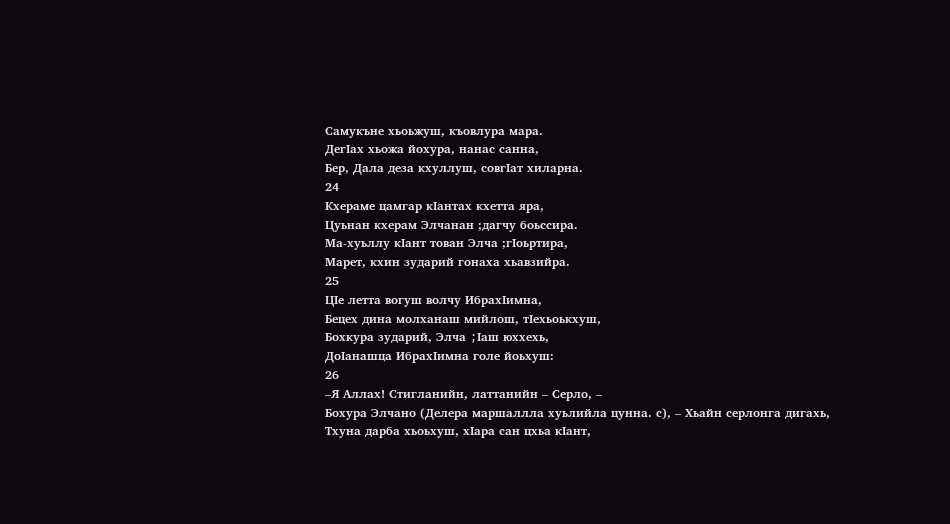Самукъне хьоьжуш, къовлура мара.
ДегIах хьожа йохура, нанас санна,
Бер, Дала деза кхуллуш, совгIат хиларна.
24
Кхераме цамгар кIантах кхетта яра,
Цуьнан кхерам Элчанан ;дагчу боьссира.
Ма-хуьллу кIант тован Элча ;гIоьртира,
Марет, кхин зударий гонаха хьавзийра.
25
ЦIе летта вогуш волчу ИбрахIимна,
Бецех дина молханаш мийлош, тIехьоькхуш,
Бохкура зударий, Элча ;Iаш юххехь,
ДоIанашца ИбрахIимна голе йоьхуш:
26
–Я Аллах! Стигланийн, латтанийн – Серло, –
Бохура Элчано (Делера маршаллла хуьлийла цунна. с), – Хьайн серлонга дигахь,
Тхуна дарба хьоьхуш, хIара сан цхьа кIант,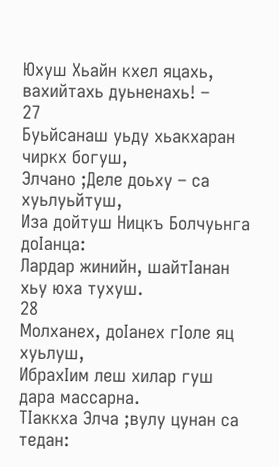Юхуш Хьайн кхел яцахь, вахийтахь дуьненахь! –
27
Буьйсанаш уьду хьакхаран чиркх богуш,
Элчано ;Деле доьху – са хуьлуьйтуш,
Иза дойтуш Ницкъ Болчуьнга доIанца:
Лардар жинийн, шайтIанан хьу юха тухуш.
28
Молханех, доIанех гIоле яц хуьлуш,
ИбрахIим леш хилар гуш дара массарна.
ТIаккха Элча ;вулу цунан са тедан: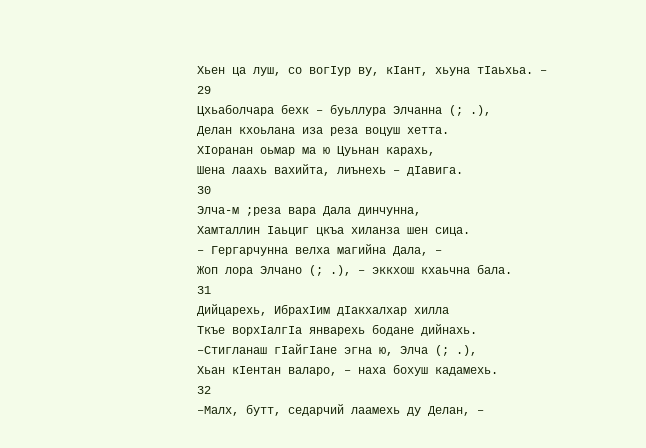Хьен ца луш, со вогIур ву, кIант, хьуна тIаьхьа. –
29
Цхьаболчара бехк – буьллура Элчанна (; .),
Делан кхоьлана иза реза воцуш хетта.
ХIоранан оьмар ма ю Цуьнан карахь,
Шена лаахь вахийта, лиънехь – дIавига.
30
Элча-м ;реза вара Дала динчунна,
Хамталлин Iаьциг цкъа хиланза шен сица.
– Гергарчунна велха магийна Дала, –
Жоп лора Элчано (; .), – эккхош кхаьчна бала.
31
Дийцарехь, ИбрахIим дIакхалхар хилла
Ткъе ворхIалгIа январехь бодане дийнахь.
–Стигланаш гIайгIане эгна ю, Элча (; .),
Хьан кIентан валаро, – наха бохуш кадамехь.
32
–Малх, бутт, седарчий лаамехь ду Делан, –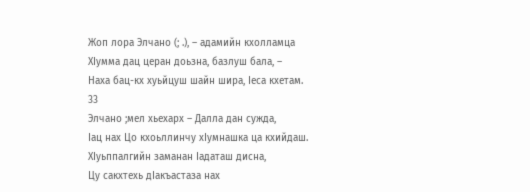Жоп лора Элчано (; .), – адамийн кхолламца
ХIумма дац церан доьзна, базлуш бала, –
Наха бац-кх хуьйцуш шайн шира, Iеса кхетам.
33
Элчано ;мел хьехарх – Далла дан сужда,
Iац нах Цо кхоьллинчу хIумнашка ца кхийдаш.
ХIуьппалгийн заманан Iадаташ дисна,
Цу сакхтехь дIакъастаза нах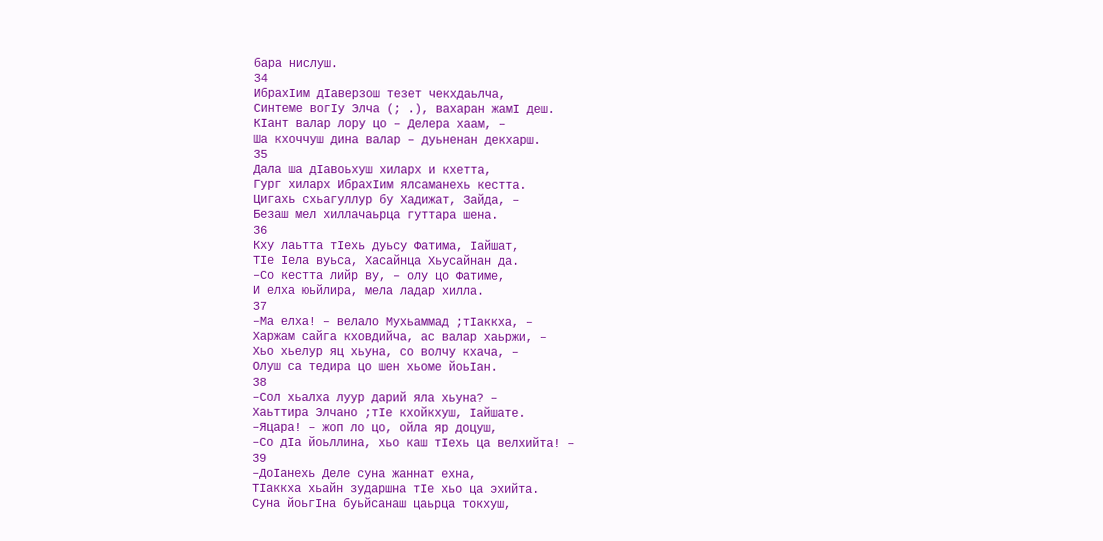бара нислуш.
34
ИбрахIим дIаверзош тезет чекхдаьлча,
Синтеме вогIу Элча (; .), вахаран жамI деш.
КIант валар лору цо – Делера хаам, –
Ша кхоччуш дина валар – дуьненан декхарш.
35
Дала ша дIавоьхуш хиларх и кхетта,
Гург хиларх ИбрахIим ялсаманехь кестта.
Цигахь схьагуллур бу Хадижат, Зайда, –
Безаш мел хиллачаьрца гуттара шена.
36
Кху лаьтта тIехь дуьсу Фатима, Iайшат,
ТIе Iела вуьса, Хасайнца Хьусайнан да.
–Со кестта лийр ву, – олу цо Фатиме,
И елха юьйлира, мела ладар хилла.
37
–Ма елха! – велало Мухьаммад ;тIаккха, –
Харжам сайга кховдийча, ас валар хаьржи, –
Хьо хьелур яц хьуна, со волчу кхача, –
Олуш са тедира цо шен хьоме йоьIан.
38
–Сол хьалха луур дарий яла хьуна? –
Хаьттира Элчано ;тIе кхойкхуш, Iайшате.
–Яцара! – жоп ло цо, ойла яр доцуш,
–Со дIа йоьллина, хьо каш тIехь ца велхийта! –
39
–ДоIанехь Деле суна жаннат ехна,
ТIаккха хьайн зударшна тIе хьо ца эхийта.
Суна йоьгIна буьйсанаш цаьрца токхуш,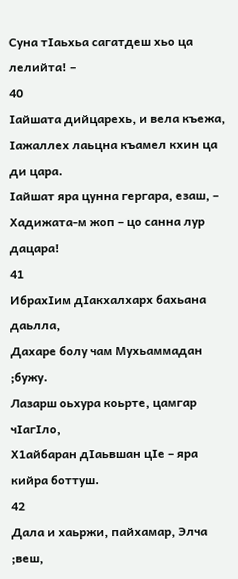Суна тIаьхьа сагатдеш хьо ца лелийта! –
40
Iайшата дийцарехь, и вела къежа,
Iажаллех лаьцна къамел кхин ца ди цара.
Iайшат яра цунна гергара, езаш, –
Хадижата-м жоп – цо санна лур дацара!
41
ИбрахIим дIакхалхарх бахьана даьлла,
Дахаре болу чам Мухьаммадан ;бужу.
Лазарш оьхура коьрте, цамгар чIагIло,
Х1айбаран дIаьвшан цIе – яра кийра боттуш.
42
Дала и хаьржи, пайхамар, Элча ;веш,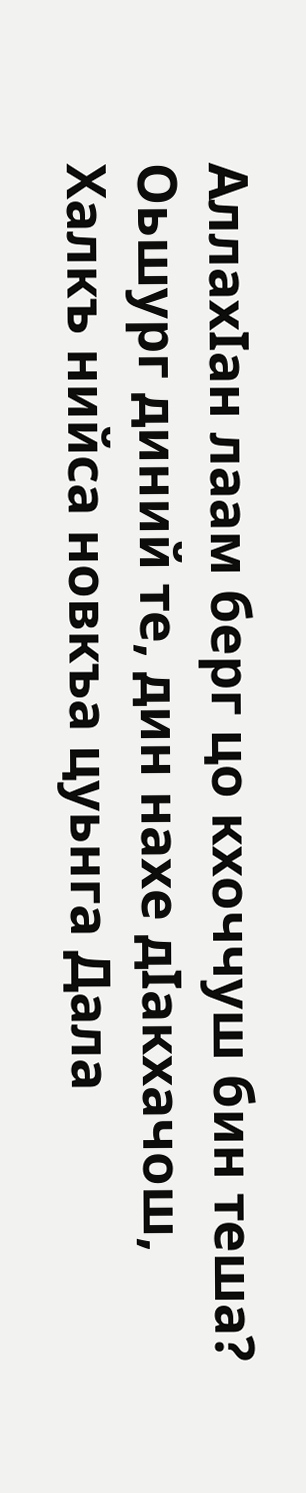АллахIан лаам берг цо кхоччуш бин теша?
Оьшург диний те, дин нахе дIакхачош,
Халкъ нийса новкъа цуьнга Дала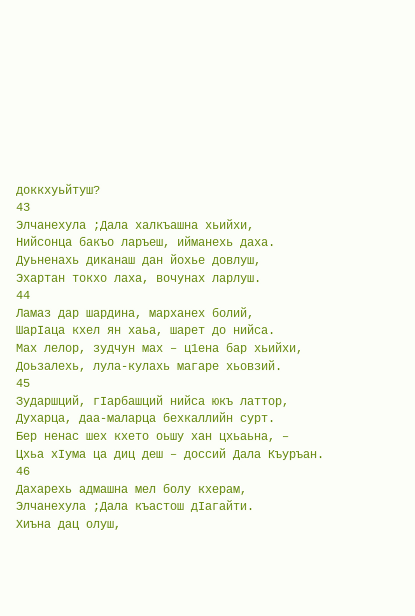доккхуьйтуш?
43
Элчанехула ;Дала халкъашна хьийхи,
Нийсонца бакъо ларъеш, ийманехь даха.
Дуьненахь диканаш дан йохье довлуш,
Эхартан токхо лаха, вочунах ларлуш.
44
Ламаз дар шардина, марханех болий,
ШарIаца кхел ян хаьа, шарет до нийса.
Мах лелор, зудчун мах – ц1ена бар хьийхи,
Доьзалехь, лула-кулахь магаре хьовзий.
45
Зударшций, гIарбашций нийса юкъ латтор,
Духарца, даа-маларца бехкаллийн сурт.
Бер ненас шех кхето оьшу хан цхьаьна, –
Цхьа хIума ца диц деш – доссий Дала Къуръан.
46
Дахарехь адмашна мел болу кхерам,
Элчанехула ;Дала къастош дIагайти.
Хиъна дац олуш,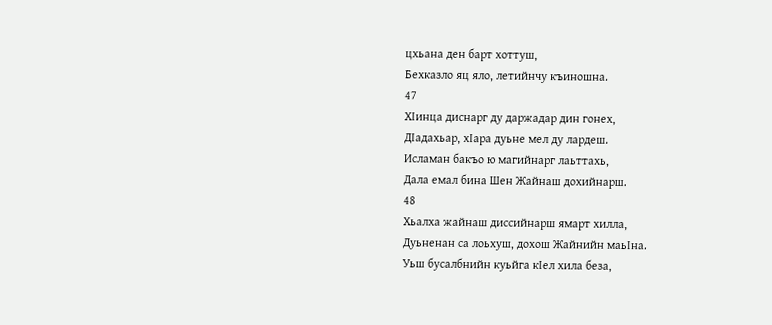цхьана ден барт хоттуш,
Бехказло яц яло, летийнчу къиношна.
47
ХIинца диснарг ду даржадар дин гонех,
ДIадахьар, хIара дуьне мел ду лардеш.
Исламан бакъо ю магийнарг лаьттахь,
Дала емал бина Шен Жайнаш дохийнарш.
48
Хьалха жайнаш диссийнарш ямарт хилла,
Дуьненан са лоьхуш, дохош Жайнийн маьIна.
Уьш бусалбнийн куьйга кIел хила беза,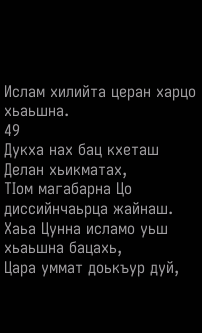Ислам хилийта церан харцо хьаьшна.
49
Дукха нах бац кхеташ Делан хьикматах,
ТIом магабарна Цо диссийнчаьрца жайнаш.
Хаьа Цунна исламо уьш хьаьшна бацахь,
Цара уммат доькъур дуй,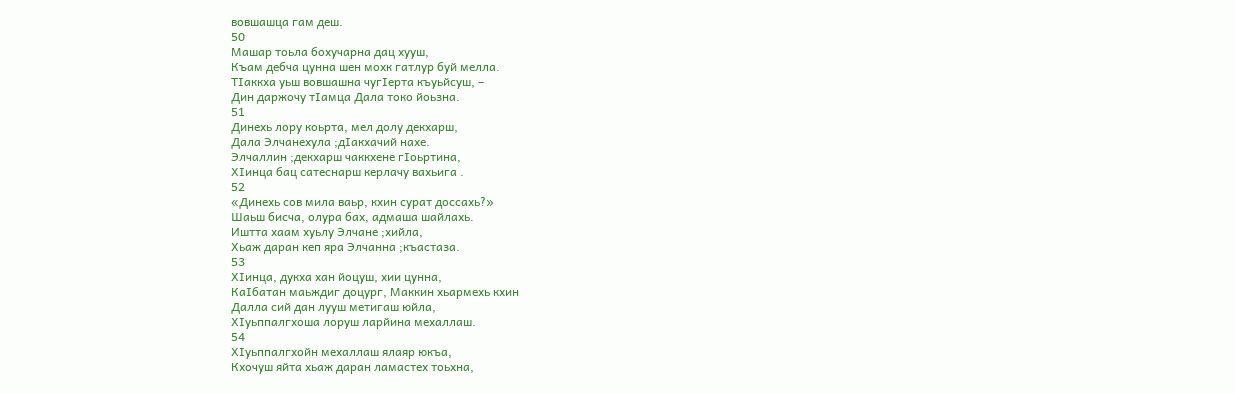вовшашца гам деш.
50
Машар тоьла бохучарна дац хууш,
Къам дебча цунна шен мохк гатлур буй мелла.
ТIаккха уьш вовшашна чугIерта къуьйсуш, –
Дин даржочу тIамца Дала токо йоьзна.
51
Динехь лору коьрта, мел долу декхарш,
Дала Элчанехула ;дIакхачий нахе.
Элчаллин ;декхарш чаккхене гIоьртина,
ХIинца бац сатеснарш керлачу вахьига .
52
«Динехь сов мила ваьр, кхин сурат доссахь?»
Шаьш бисча, олура бах, адмаша шайлахь.
Иштта хаам хуьлу Элчане ;хийла,
Хьаж даран кеп яра Элчанна ;къастаза.
53
ХIинца, дукха хан йоцуш, хии цунна,
КаIбатан маьждиг доцург, Маккин хьармехь кхин
Далла сий дан лууш метигаш юйла,
ХIуьппалгхоша лоруш ларйина мехаллаш.
54
ХIуьппалгхойн мехаллаш ялаяр юкъа,
Кхочуш яйта хьаж даран ламастех тоьхна,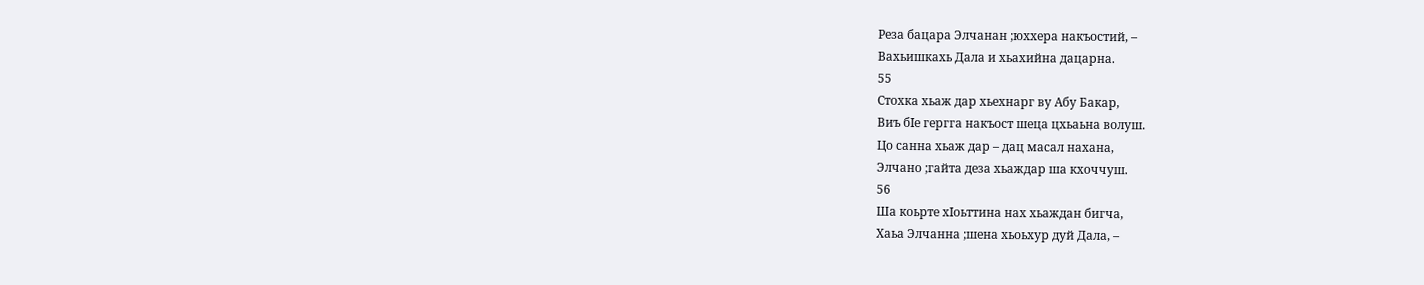Реза бацара Элчанан ;юххера накъостий, –
Вахьишкахь Дала и хьахийна дацарна.
55
Стохка хьаж дар хьехнарг ву Абу Бакар,
Виъ бIе гергга накъост шеца цхьаьна волуш.
Цо санна хьаж дар – дац масал нахана,
Элчано ;гайта деза хьаждар ша кхоччуш.
56
Ша коьрте хIоьттина нах хьаждан бигча,
Хаьа Элчанна ;шена хьоьхур дуй Дала, –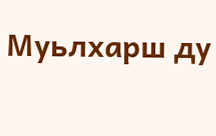Муьлхарш ду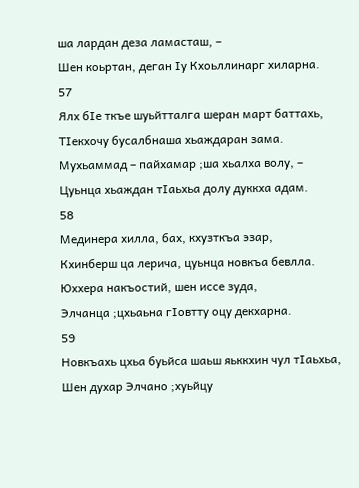ша лардан деза ламасташ, –
Шен коьртан, деган Iу Кхоьллинарг хиларна.
57
Ялх бIе ткъе шуьйтталга шеран март баттахь,
ТIекхочу бусалбнаша хьаждаран зама.
Мухьаммад – пайхамар ;ша хьалха волу, –
Цуьнца хьаждан тIаьхьа долу дуккха адам.
58
Мединера хилла, бах, кхузткъа эзар,
Кхинберш ца лерича, цуьнца новкъа бевлла.
Юххера накъостий, шен иссе зуда,
Элчанца ;цхьаьна гIовтту оцу декхарна.
59
Новкъахь цхьа буьйса шаьш яьккхин чул тIаьхьа,
Шен духар Элчано ;хуьйцу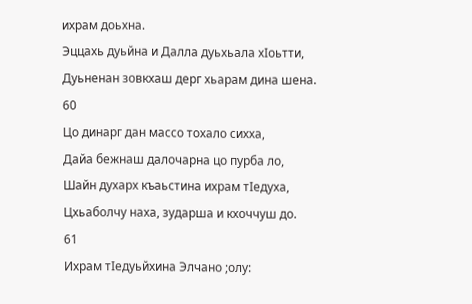ихрам доьхна.
Эццахь дуьйна и Далла дуьхьала хIоьтти,
Дуьненан зовкхаш дерг хьарам дина шена.
60
Цо динарг дан массо тохало сихха,
Дайа бежнаш далочарна цо пурба ло,
Шайн духарх къаьстина ихрам тIедуха,
Цхьаболчу наха, зударша и кхоччуш до.
61
Ихрам тIедуьйхина Элчано ;олу: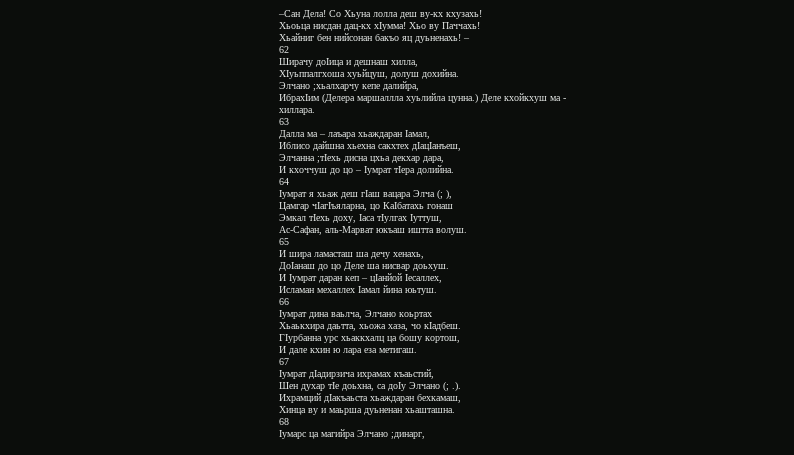–Сан Дела! Со Хьуна лолла деш ву-кх кхузахь!
Хьоьца нисдан дац-кх хIумма! Хьо ву Паччахь!
Хьайниг бен нийсонан бакъо яц дуьненахь! –
62
Ширачу доIица и дешнаш хилла,
ХIуьппалгхоша хуьйцуш, долуш дохийна.
Элчано ;хьалхарчу кепе далийра,
ИбрахIим (Делера маршаллла хуьлийла цунна.) Деле кхойкхуш ма - хиллара.
63
Далла ма – лаъара хьаждаран Iамал,
Иблисо дайшна хьехна сакхтех дIацIанъеш,
Элчанна ;тIехь дисна цхьа декхар дара,
И кхоччуш до цо – Iумрат тIера долийна.
64
Iумрат я хьаж деш гIаш вацара Элча (; ),
Цамгар чIагIъяларна, цо КаIбатахь гонаш
Эмкал тIехь доху, Iаса тIулгах Iуттуш,
Ас-Сафан, аль-Марват юкъаш иштта волуш.
65
И шира ламасташ ша дечу хенахь,
ДоIанаш до цо Деле ша нисвар доьхуш.
И Iумрат даран кеп – цIанйой Iесаллех,
Исламан мехаллех Iамал йина юьтуш.
66
Iумрат дина ваьлча, Элчано коьртах
Хьаькхира даьтта, хьожа хаза, чо кIадбеш.
ГIурбанна урс хьаккхалц ца бошу кортош,
И дале кхин ю лара еза метигаш.
67
Iумрат дIадирзича ихрамах къаьстий,
Шен духар тIе доьхна, са доIу Элчано (; .).
Ихрамций дIакъаьста хьаждаран бехкамаш,
Хинца ву и маьрша дуьненан хьашташна.
68
Iумарс ца магийра Элчано ;динарг,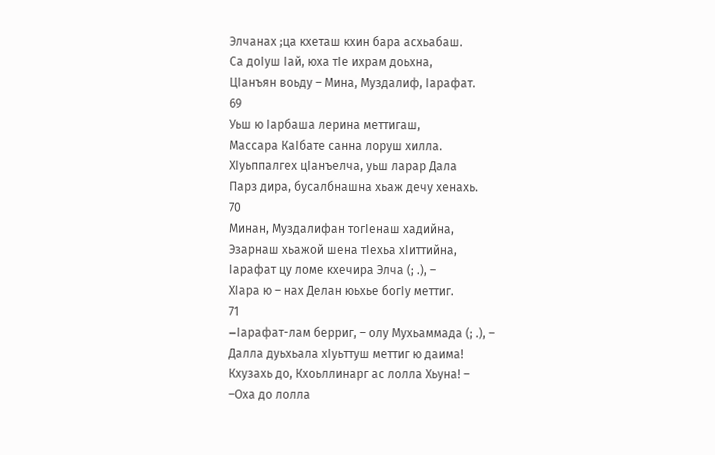Элчанах ;ца кхеташ кхин бара асхьабаш.
Са доIуш Iай, юха тIе ихрам доьхна,
ЦIанъян воьду – Мина, Муздалиф, Iарафат.
69
Уьш ю Iарбаша лерина меттигаш,
Массара КаIбате санна лоруш хилла.
ХIуьппалгех цIанъелча, уьш ларар Дала
Парз дира, бусалбнашна хьаж дечу хенахь.
70
Минан, Муздалифан тогIенаш хадийна,
Эзарнаш хьажой шена тIехьа хIиттийна,
Iарафат цу ломе кхечира Элча (; .), –
ХIара ю – нах Делан юьхье богIу меттиг.
71
–Iарафат-лам берриг, – олу Мухьаммада (; .), –
Далла дуьхьала хIуьттуш меттиг ю даима!
Кхузахь до, Кхоьллинарг ас лолла Хьуна! –
–Оха до лолла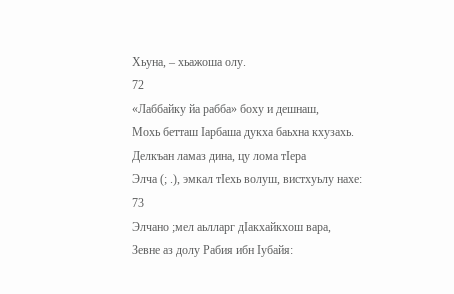Хьуна, – хьажоша олу.
72
«Лаббайку йа рабба» боху и дешнаш,
Мохь бетташ Iарбаша дукха баьхна кхузахь.
Делкъан ламаз дина, цу лома тIера
Элча (; .), эмкал тIехь волуш, вистхуьлу нахе:
73
Элчано ;мел аьлларг дIакхайкхош вара,
Зевне аз долу Рабия ибн Iубайя: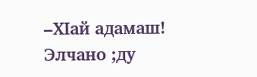–ХIай адамаш! Элчано ;ду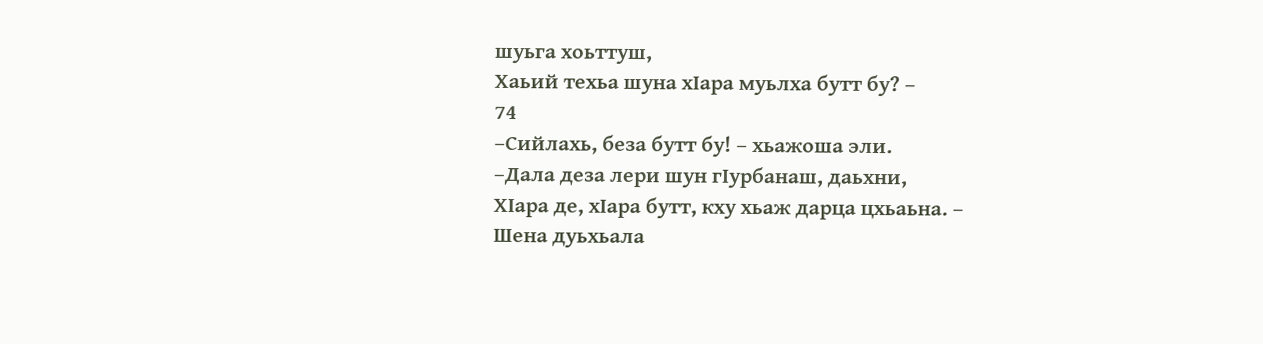шуьга хоьттуш,
Хаьий техьа шуна хIара муьлха бутт бу? –
74
–Сийлахь, беза бутт бу! – хьажоша эли.
–Дала деза лери шун гIурбанаш, даьхни,
ХIара де, хIара бутт, кху хьаж дарца цхьаьна. –
Шена дуьхьала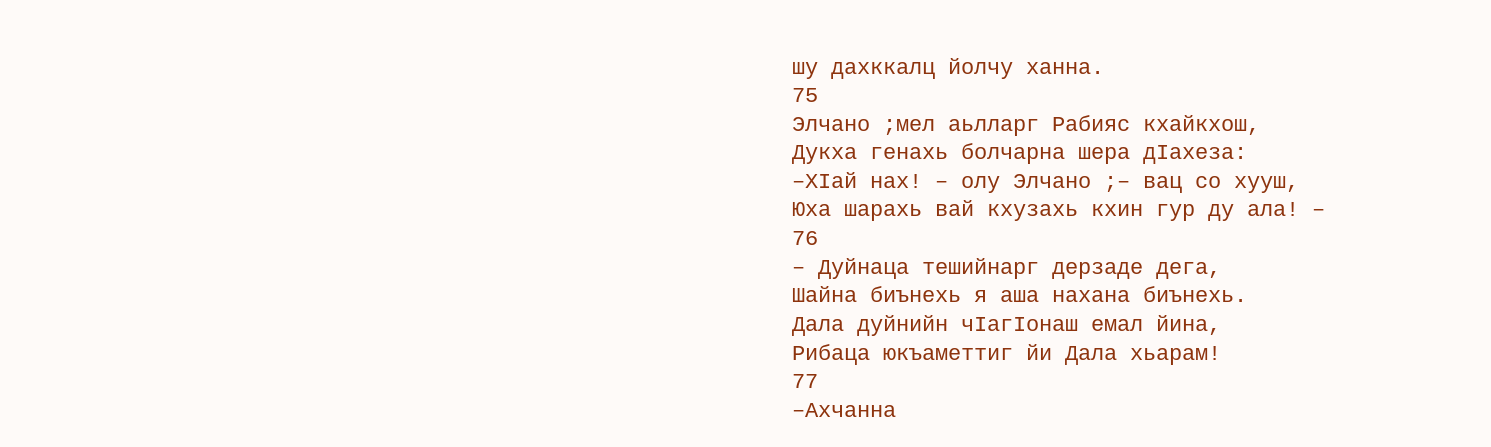шу дахккалц йолчу ханна.
75
Элчано ;мел аьлларг Рабияс кхайкхош,
Дукха генахь болчарна шера дIахеза:
–ХIай нах! – олу Элчано ;– вац со хууш,
Юха шарахь вай кхузахь кхин гур ду ала! –
76
– Дуйнаца тешийнарг дерзаде дега,
Шайна биънехь я аша нахана биънехь.
Дала дуйнийн чIагIонаш емал йина,
Рибаца юкъаметтиг йи Дала хьарам!
77
–Ахчанна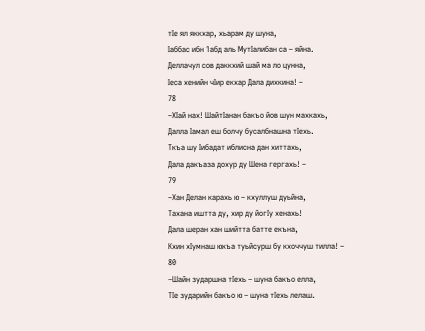тIе ял яккхар, хьарам ду шуна,
Iаббас ибн 1абд аль МутIалибан са – яйна.
Деллачул сов даккхий шай ма ло цунна,
Iеса хенийн чIир екхар Дала дихкина! –
78
–ХIай нах! ШайтIанан бакъо йов шун махкахь,
Далла Iамал еш болчу бусалбнашна тIехь.
Ткъа шу Iибадат иблисна дан хиттахь,
Дала дакъаза дохур ду Шена гергахь! –
79
–Хан Делан карахь ю – кхуллуш дуьйна,
Тахана иштта ду, хир ду йогIу хенахь!
Дала шеран хан шийтта батте екъна,
Кхин хIумнаш юкъа туьйсурш бу кхоччуш тилла! –
80
–Шайн зударшна тIехь – шуна бакъо елла,
ТIе зударийн бакъо ю – шуна тIехь лелаш.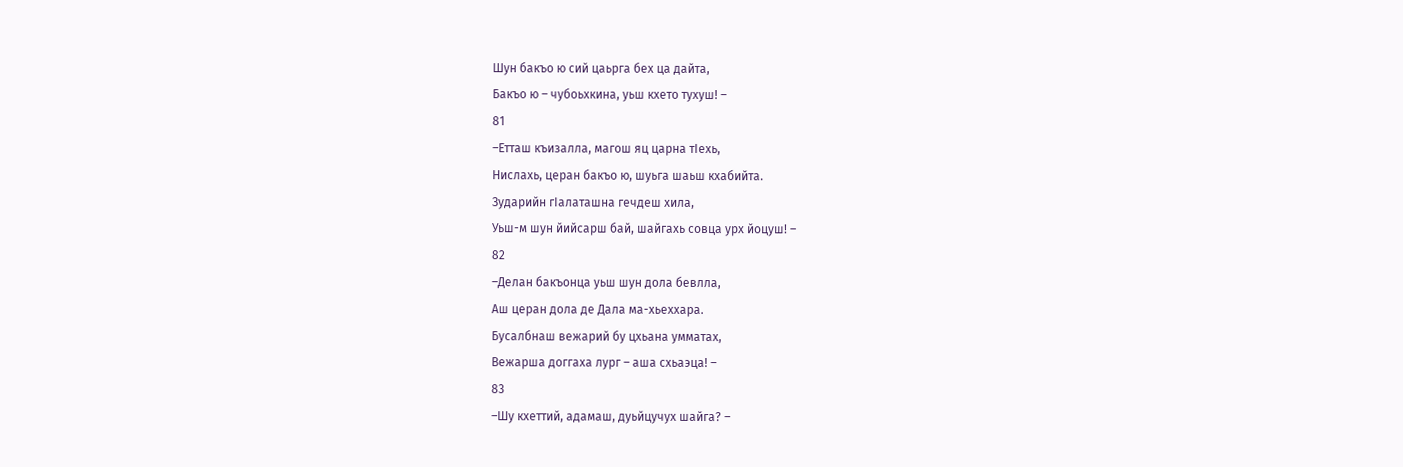Шун бакъо ю сий цаьрга бех ца дайта,
Бакъо ю – чубоьхкина, уьш кхето тухуш! –
81
–Етташ къизалла, магош яц царна тIехь,
Нислахь, церан бакъо ю, шуьга шаьш кхабийта.
Зударийн гIалаташна гечдеш хила,
Уьш-м шун йийсарш бай, шайгахь совца урх йоцуш! –
82
–Делан бакъонца уьш шун дола бевлла,
Аш церан дола де Дала ма-хьеххара.
Бусалбнаш вежарий бу цхьана умматах,
Вежарша доггаха лург – аша схьаэца! –
83
–Шу кхеттий, адамаш, дуьйцучух шайга? –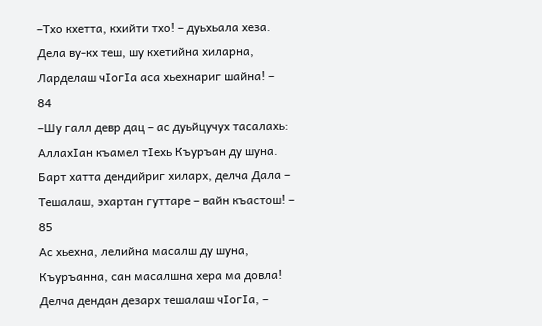–Тхо кхетта, кхийти тхо! – дуьхьала хеза.
Дела ву-кх теш, шу кхетийна хиларна,
Ларделаш чIогIа аса хьехнариг шайна! –
84
–Шу галл девр дац – ас дуьйцучух тасалахь:
АллахIан къамел тIехь Къуръан ду шуна.
Барт хатта дендийриг хиларх, делча Дала –
Тешалаш, эхартан гуттаре – вайн къастош! –
85
Ас хьехна, лелийна масалш ду шуна,
Къуръанна, сан масалшна хера ма довла!
Делча дендан дезарх тешалаш чIогIа, –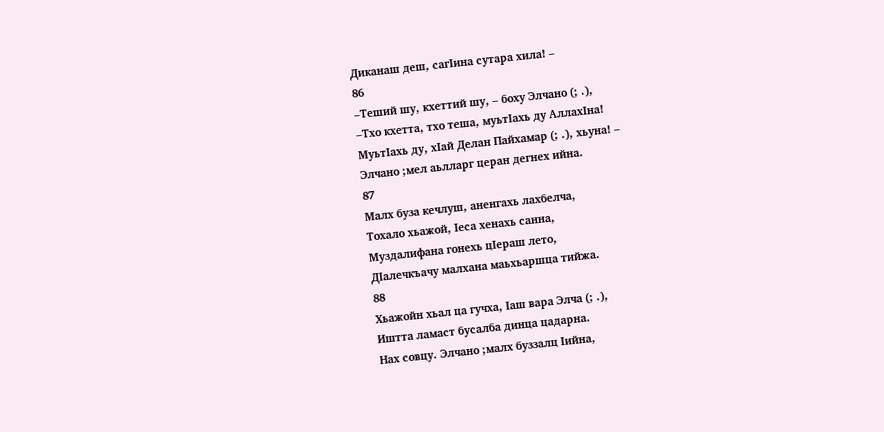Диканаш деш, сагIина сутара хила! –
86
–Теший шу, кхеттий шу, – боху Элчано (; .),
–Тхо кхетта, тхо теша, муьтIахь ду АллахIна!
МуьтIахь ду, хIай Делан Пайхамар (; .), хьуна! –
Элчано ;мел аьлларг церан дегнех ийна.
87
Малх буза кечлуш, аненгахь лахбелча,
Тохало хьажой, Iеса хенахь санна,
Муздалифана гонехь цIераш лето,
ДIалечкъачу малхана маьхьаршца тийжа.
88
Хьажойн хьал ца гучха, Iаш вара Элча (; .),
Иштта ламаст бусалба динца цадарна.
Нах совцу. Элчано ;малх буззалц Iийна,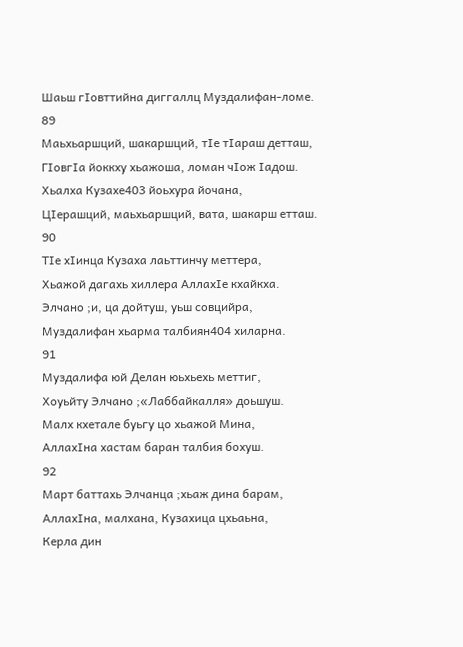Шаьш гIовттийна диггаллц Муздалифан-ломе.
89
Маьхьаршций, шакаршций, тIе тIараш детташ,
ГIовгIа йоккху хьажоша, ломан чIож Iадош.
Хьалха Кузахе403 йоьхура йочана,
ЦIерашций, маьхьаршций, вата, шакарш етташ.
90
ТIе хIинца Кузаха лаьттинчу меттера,
Хьажой дагахь хиллера АллахIе кхайкха.
Элчано ;и, ца дойтуш, уьш совцийра,
Муздалифан хьарма талбиян404 хиларна.
91
Муздалифа юй Делан юьхьехь меттиг,
Хоуьйту Элчано ;«Лаббайкалля» доьшуш.
Малх кхетале буьгу цо хьажой Мина,
АллахIна хастам баран талбия бохуш.
92
Март баттахь Элчанца ;хьаж дина барам,
АллахIна, малхана, Кузахица цхьаьна,
Керла дин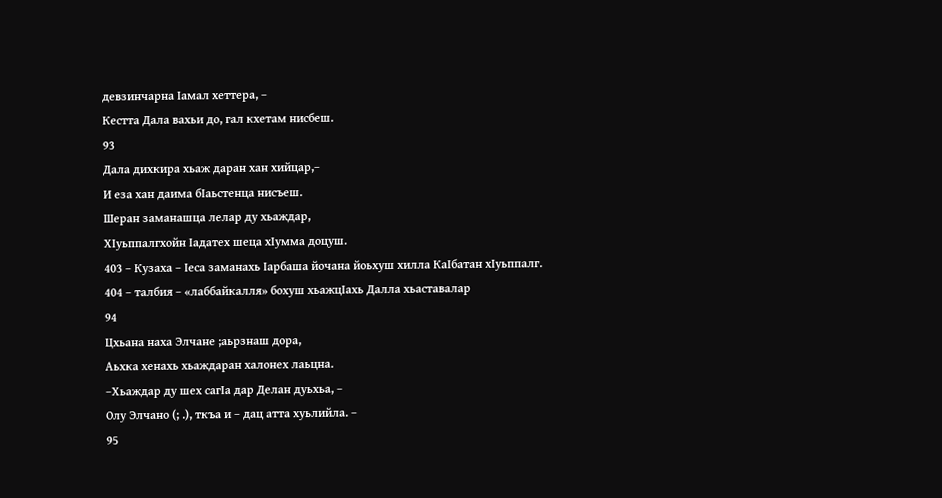девзинчарна Iамал хеттера, –
Кестта Дала вахьи до, гал кхетам нисбеш.
93
Дала дихкира хьаж даран хан хийцар,–
И еза хан даима бIаьстенца нисъеш.
Шеран заманашца лелар ду хьаждар,
ХIуьппалгхойн Iадатех шеца хIумма доцуш.
403 – Кузаха – Iеса заманахь Iарбаша йочана йоьхуш хилла КаIбатан хIуьппалг.
404 – талбия – «лаббайкалля» бохуш хьажцIахь Далла хьаставалар
94
Цхьана наха Элчане ;аьрзнаш дора,
Аьхка хенахь хьаждаран халонех лаьцна.
–Хьаждар ду шех сагIа дар Делан дуьхьа, –
Олу Элчано (; .), ткъа и – дац атта хуьлийла. –
95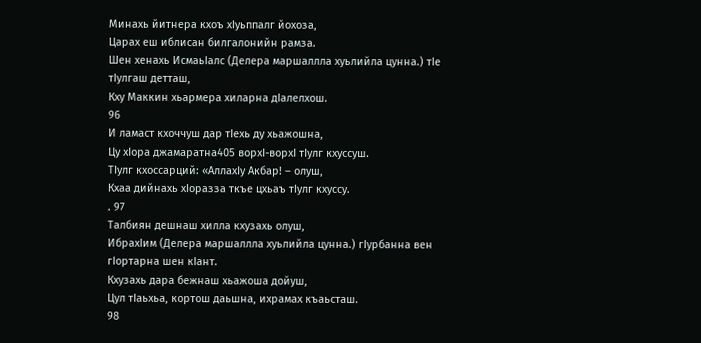Минахь йитнера кхоъ хIуьппалг йохоза,
Царах еш иблисан билгалонийн рамза.
Шен хенахь ИсмаьIалс (Делера маршаллла хуьлийла цунна.) тIе тIулгаш детташ,
Кху Маккин хьармера хиларна дIалелхош.
96
И ламаст кхоччуш дар тIехь ду хьажошна,
Цу хIора джамаратна405 ворхI-ворхI тIулг кхуссуш.
ТIулг кхоссарций: «АллахIу Акбар! – олуш,
Кхаа дийнахь хIоразза ткъе цхьаъ тIулг кхуссу.
. 97
Талбиян дешнаш хилла кхузахь олуш,
ИбрахIим (Делера маршаллла хуьлийла цунна.) гIурбанна вен гIортарна шен кIант.
Кхузахь дара бежнаш хьажоша дойуш,
Цул тIаьхьа, кортош даьшна, ихрамах къаьсташ.
98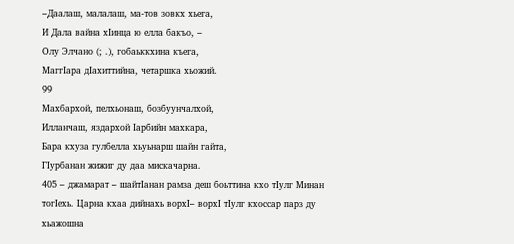–Даалаш, малалаш, ма-тов зовкх хьега,
И Дала вайна хIинца ю елла бакъо, –
Олу Элчано (; .), гобаьккхина къега,
МаггIара дIахиттийна, четаршка хьожий.
99
Махбархой, пелхьонаш, бозбуунчалхой,
Илланчаш, яздархой Iарбийн махкара,
Бара кхуза гулбелла хьуьнарш шайн гайта,
ГIурбанан жижиг ду даа мискачарна.
405 – джамарат – шайтIанан рамза деш боьттина кхо тIулг Минан тогIехь. Царна кхаа дийнахь ворхI– ворхI тIулг кхоссар парз ду хьажошна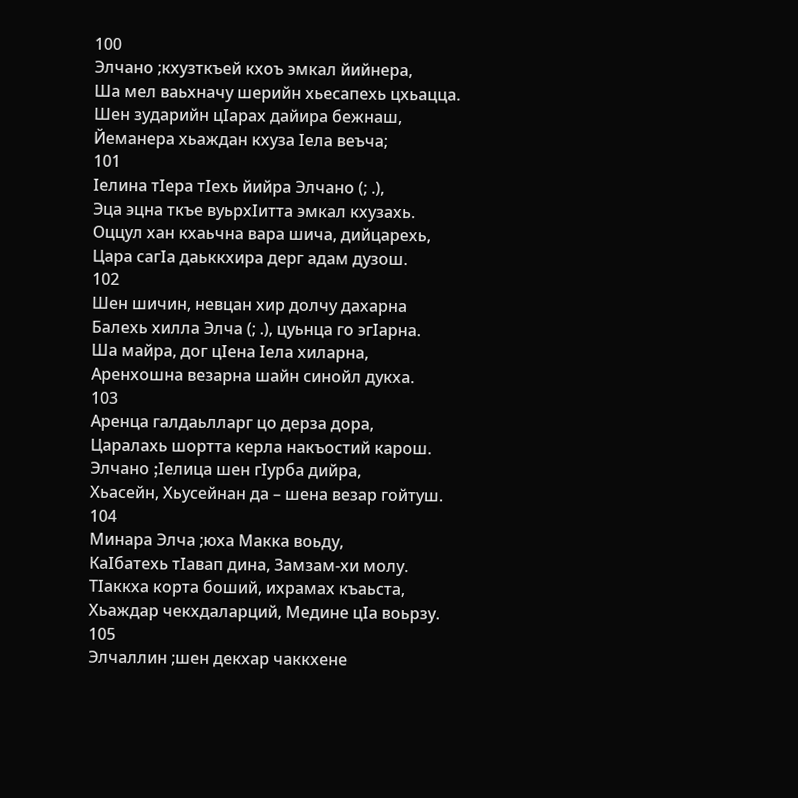100
Элчано ;кхузткъей кхоъ эмкал йийнера,
Ша мел ваьхначу шерийн хьесапехь цхьацца.
Шен зударийн цIарах дайира бежнаш,
Йеманера хьаждан кхуза Iела веъча;
101
Iелина тIера тIехь йийра Элчано (; .),
Эца эцна ткъе вуьрхIитта эмкал кхузахь.
Оццул хан кхаьчна вара шича, дийцарехь,
Цара сагIа даьккхира дерг адам дузош.
102
Шен шичин, невцан хир долчу дахарна
Балехь хилла Элча (; .), цуьнца го эгIарна.
Ша майра, дог цIена Iела хиларна,
Аренхошна везарна шайн синойл дукха.
103
Аренца галдаьлларг цо дерза дора,
Царалахь шортта керла накъостий карош.
Элчано ;Iелица шен гIурба дийра,
Хьасейн, Хьусейнан да – шена везар гойтуш.
104
Минара Элча ;юха Макка воьду,
КаIбатехь тIавап дина, Замзам-хи молу.
ТIаккха корта боший, ихрамах къаьста,
Хьаждар чекхдаларций, Медине цIа воьрзу.
105
Элчаллин ;шен декхар чаккхене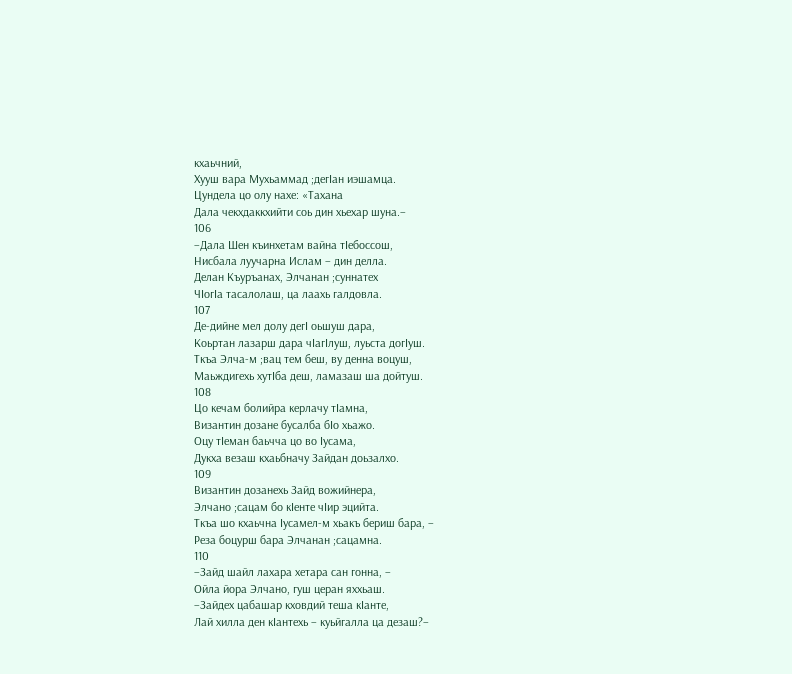кхаьчний,
Хууш вара Мухьаммад ;дегIан иэшамца.
Цундела цо олу нахе: «Тахана
Дала чекхдаккхийти соь дин хьехар шуна.–
106
–Дала Шен къинхетам вайна тIебоссош,
Нисбала луучарна Ислам – дин делла.
Делан Къуръанах, Элчанан ;суннатех
ЧIогIа тасалолаш, ца лаахь галдовла.
107
Де-дийне мел долу дегI оьшуш дара,
Коьртан лазарш дара чIагIлуш, луьста догIуш.
Ткъа Элча-м ;вац тем беш, ву денна воцуш,
Маьждигехь хутIба деш, ламазаш ша дойтуш.
108
Цо кечам болийра керлачу тIамна,
Византин дозане бусалба бIо хьажо.
Оцу тIеман баьчча цо во Iусама,
Дукха везаш кхаьбначу Зайдан доьзалхо.
109
Византин дозанехь Зайд вожийнера,
Элчано ;сацам бо кIенте чIир эцийта.
Ткъа шо кхаьчна Iусамел-м хьакъ бериш бара, –
Реза боцурш бара Элчанан ;сацамна.
110
–Зайд шайл лахара хетара сан гонна, –
Ойла йора Элчано, гуш церан яххьаш.
–Зайдех цабашар кховдий теша кIанте,
Лай хилла ден кIантехь – куьйгалла ца дезаш?–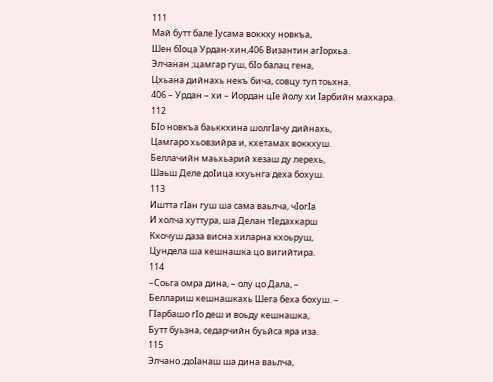111
Май бутт бале Iусама воккху новкъа,
Шен бIоца Урдан-хин,406 Византин агIорхьа.
Элчанан ;цамгар гуш, бIо балац гена,
Цхьана дийнахь некъ бича, совцу туп тоьхна.
406 – Урдан – хи – Иордан цIе йолу хи Iарбийн махкара.
112
БIо новкъа баьккхина шолгIачу дийнахь,
Цамгаро хьовзийра и, кхетамах воккхуш.
Беллачийн маьхьарий хезаш ду лерехь,
Шаьш Деле доIица кхуьнга деха бохуш.
113
Иштта гIан гуш ша сама ваьлча, чIогIа
И холча хуттура, ша Делан тIедахкарш
Кхочуш даза висна хиларна кхоьруш,
Цундела ша кешнашка цо вигийтира.
114
–Соьга омра дина, – олу цо Дала, –
Беллариш кешнашкахь Шега беха бохуш. –
ГIарбашо гIо деш и воьду кешнашка,
Бутт буьзна, седарчийн буьйса яра иза.
115
Элчано ;доIанаш ша дина ваьлча,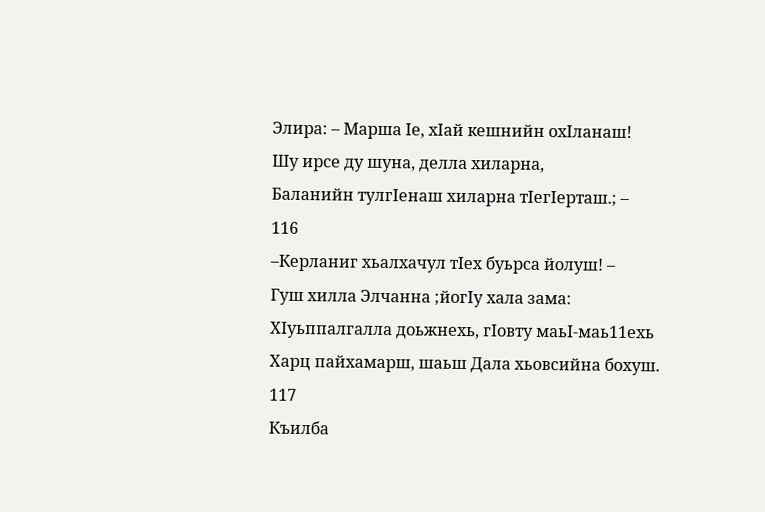Элира: – Марша Iе, хIай кешнийн охIланаш!
Шу ирсе ду шуна, делла хиларна,
Баланийн тулгIенаш хиларна тIегIерташ.; –
116
–Керланиг хьалхачул тIех буьрса йолуш! –
Гуш хилла Элчанна ;йогIу хала зама:
ХIуьппалгалла доьжнехь, гIовту маьI-маь11ехь
Харц пайхамарш, шаьш Дала хьовсийна бохуш.
117
Къилба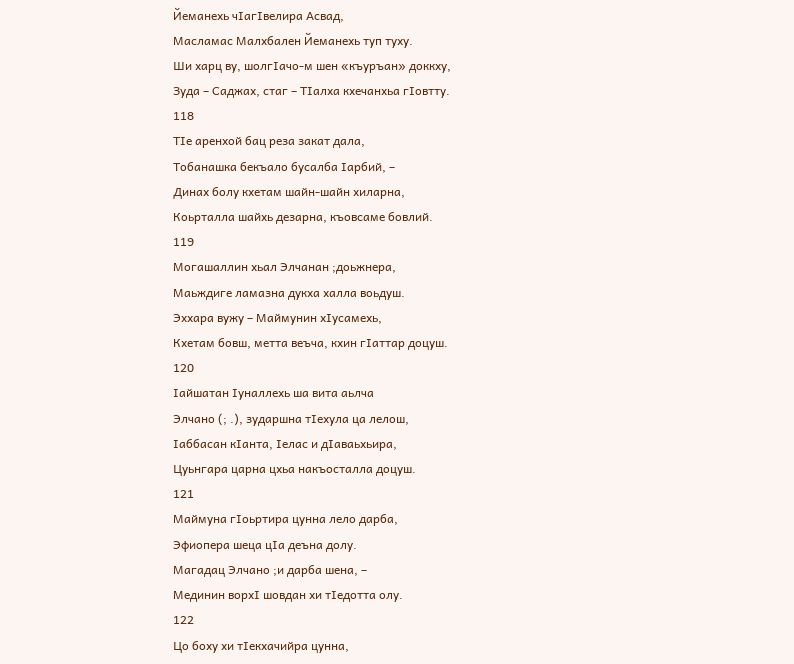Йеманехь чIагIвелира Асвад,
Масламас Малхбален Йеманехь туп туху.
Ши харц ву, шолгIачо-м шен «къуръан» доккху,
Зуда – Саджах, стаг – ТIалха кхечанхьа гIовтту.
118
ТIе аренхой бац реза закат дала,
Тобанашка бекъало бусалба Iарбий, –
Динах болу кхетам шайн-шайн хиларна,
Коьрталла шайхь дезарна, къовсаме бовлий.
119
Могашаллин хьал Элчанан ;доьжнера,
Маьждиге ламазна дукха халла воьдуш.
Эххара вужу – Маймунин хIусамехь,
Кхетам бовш, метта веъча, кхин гIаттар доцуш.
120
Iайшатан Iуналлехь ша вита аьлча
Элчано (; .), зударшна тIехула ца лелош,
Iаббасан кIанта, Iелас и дIаваьхьира,
Цуьнгара царна цхьа накъосталла доцуш.
121
Маймуна гIоьртира цунна лело дарба,
Эфиопера шеца цIа деъна долу.
Магадац Элчано ;и дарба шена, –
Мединин ворхI шовдан хи тIедотта олу.
122
Цо боху хи тIекхачийра цунна,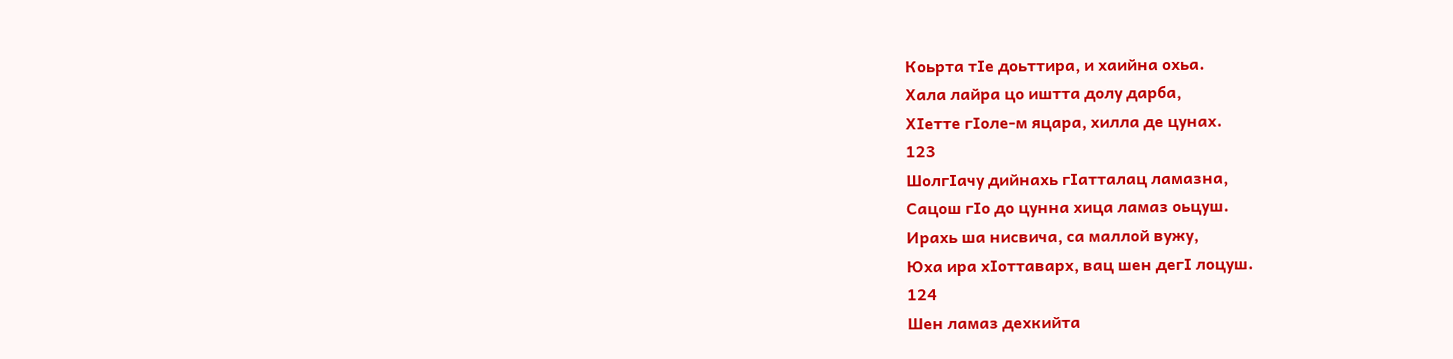Коьрта тIе доьттира, и хаийна охьа.
Хала лайра цо иштта долу дарба,
ХIетте гIоле-м яцара, хилла де цунах.
123
ШолгIачу дийнахь гIатталац ламазна,
Сацош гIо до цунна хица ламаз оьцуш.
Ирахь ша нисвича, са маллой вужу,
Юха ира хIоттаварх, вац шен дегI лоцуш.
124
Шен ламаз дехкийта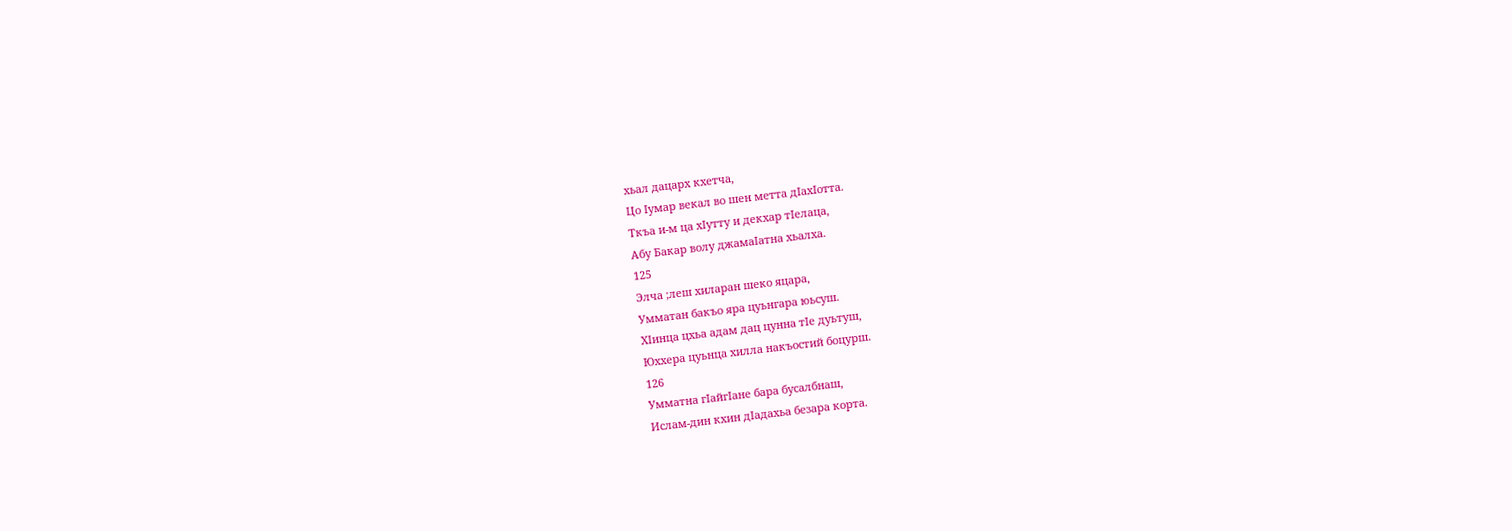хьал дацарх кхетча,
Цо Iумар векал во шен метта дIахIотта.
Ткъа и-м ца хIутту и декхар тIелаца,
Абу Бакар волу джамаIатна хьалха.
125
Элча ;леш хиларан шеко яцара,
Умматан бакъо яра цуьнгара юьсуш.
ХIинца цхьа адам дац цунна тIе дуьтуш,
Юххера цуьнца хилла накъостий боцурш.
126
Умматна гIайгIане бара бусалбнаш,
Ислам-дин кхин дIадахьа безара корта.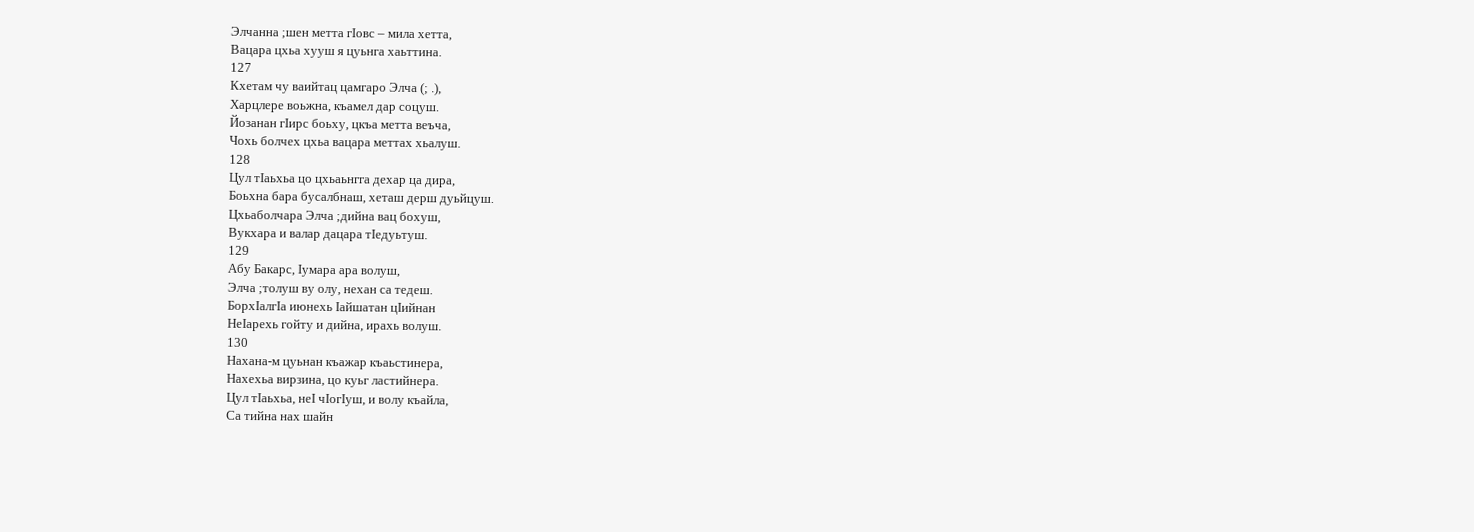Элчанна ;шен метта гIовс – мила хетта,
Вацара цхьа хууш я цуьнга хаьттина.
127
Кхетам чу ваийтац цамгаро Элча (; .),
Харцлере воьжна, къамел дар соцуш.
Йозанан гIирс боьху, цкъа метта веъча,
Чохь болчех цхьа вацара меттах хьалуш.
128
Цул тIаьхьа цо цхьаьнгга дехар ца дира,
Боьхна бара бусалбнаш, хеташ дерш дуьйцуш.
Цхьаболчара Элча ;дийна вац бохуш,
Вукхара и валар дацара тIедуьтуш.
129
Абу Бакарс, Iумара ара волуш,
Элча ;толуш ву олу, нехан са тедеш.
БорхIалгIа июнехь Iайшатан цIийнан
НеIарехь гойту и дийна, ирахь волуш.
130
Нахана-м цуьнан къажар къаьстинера,
Нахехьа вирзина, цо куьг ластийнера.
Цул тIаьхьа, неI чIогIуш, и волу къайла,
Са тийна нах шайн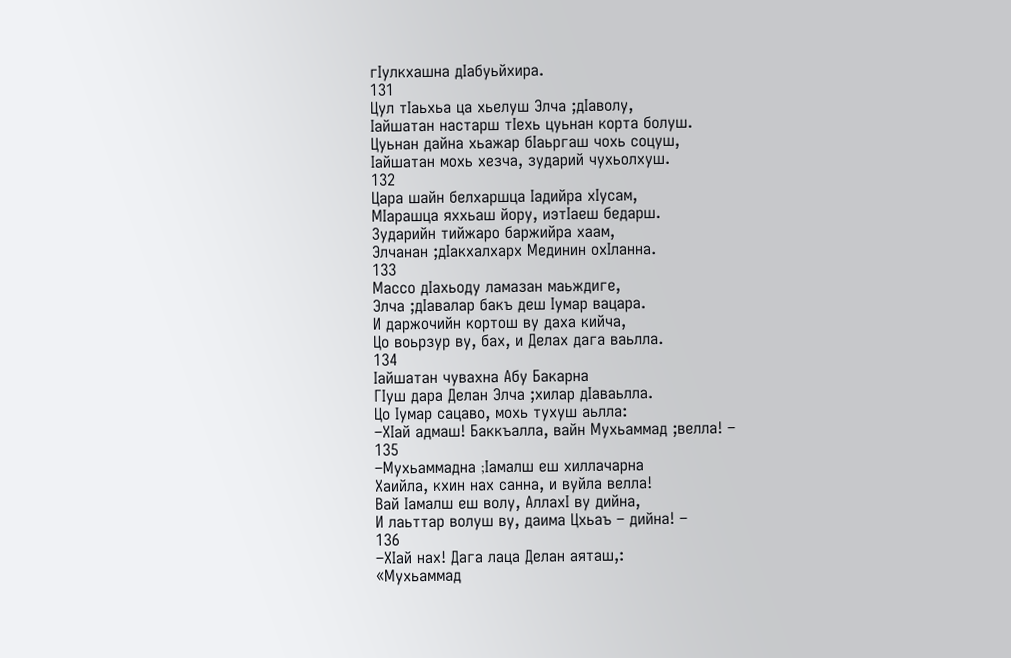гIулкхашна дIабуьйхира.
131
Цул тIаьхьа ца хьелуш Элча ;дIаволу,
Iайшатан настарш тIехь цуьнан корта болуш.
Цуьнан дайна хьажар бIаьргаш чохь соцуш,
Iайшатан мохь хезча, зударий чухьолхуш.
132
Цара шайн белхаршца Iадийра хIусам,
МIарашца яххьаш йору, иэтIаеш бедарш.
Зударийн тийжаро баржийра хаам,
Элчанан ;дIакхалхарх Мединин охIланна.
133
Массо дIахьоду ламазан маьждиге,
Элча ;дIавалар бакъ деш Iумар вацара.
И даржочийн кортош ву даха кийча,
Цо воьрзур ву, бах, и Делах дага ваьлла.
134
Iайшатан чувахна Абу Бакарна
ГIуш дара Делан Элча ;хилар дIаваьлла.
Цо Iумар сацаво, мохь тухуш аьлла:
–ХIай адмаш! Баккъалла, вайн Мухьаммад ;велла! –
135
–Мухьаммадна ;Iамалш еш хиллачарна
Хаийла, кхин нах санна, и вуйла велла!
Вай Iамалш еш волу, АллахI ву дийна,
И лаьттар волуш ву, даима Цхьаъ – дийна! –
136
–ХIай нах! Дага лаца Делан аяташ,:
«Мухьаммад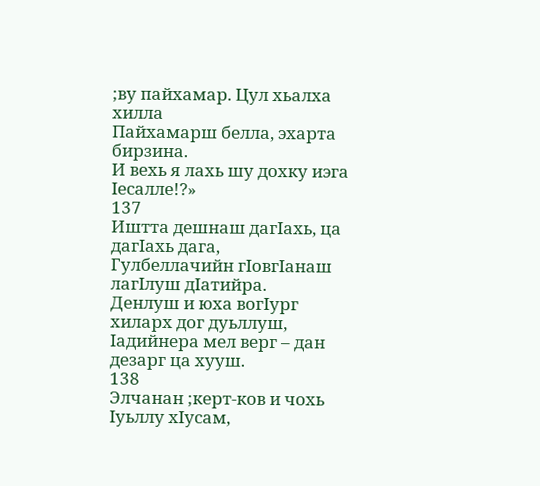;ву пайхамар. Цул хьалха хилла
Пайхамарш белла, эхарта бирзина.
И вехь я лахь шу дохку иэга Iесалле!?»
137
Иштта дешнаш дагIахь, ца дагIахь дага,
Гулбеллачийн гIовгIанаш лагIлуш дIатийра.
Денлуш и юха вогIург хиларх дог дуьллуш,
Iадийнера мел верг – дан дезарг ца хууш.
138
Элчанан ;керт-ков и чохь Iуьллу хIусам,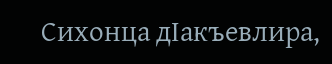Сихонца дIакъевлира,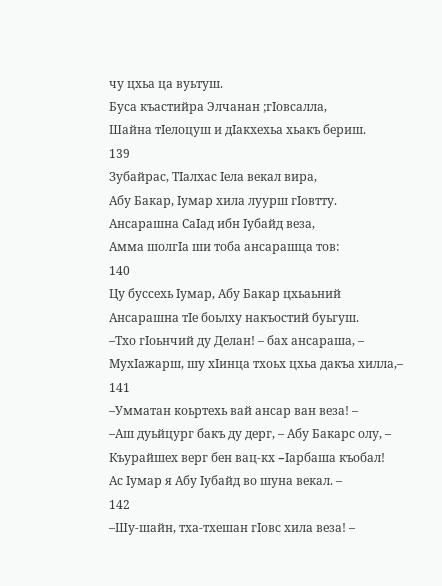чу цхьа ца вуьтуш.
Буса къастийра Элчанан ;гIовсалла,
Шайна тIелоцуш и дIакхехьа хьакъ бериш.
139
Зубайрас, ТIалхас Iела векал вира,
Абу Бакар, Iумар хила луурш гIовтту.
Ансарашна СаIад ибн Iубайд веза,
Амма шолгIа ши тоба ансарашца тов:
140
Цу буссехь Iумар, Абу Бакар цхьаьний
Ансарашна тIе боьлху накъостий буьгуш.
–Тхо гIоьнчий ду Делан! – бах ансараша, –
МухIажарш, шу хIинца тхоьх цхьа дакъа хилла,–
141
–Умматан коьртехь вай ансар ван веза! –
–Аш дуьйцург бакъ ду дерг, – Абу Бакарс олу, –
Къурайшех верг бен вац-кх –Iарбаша къобал!
Ас Iумар я Абу Iубайд во шуна векал. –
142
–Шу-шайн, тха-тхешан гIовс хила веза! –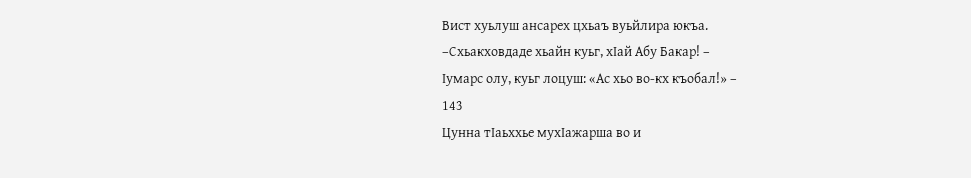Вист хуьлуш ансарех цхьаъ вуьйлира юкъа.
–Схьакховдаде хьайн куьг, хIай Абу Бакар! –
Iумарс олу, куьг лоцуш: «Ас хьо во-кх къобал!» –
143
Цунна тIаьххье мухIажарша во и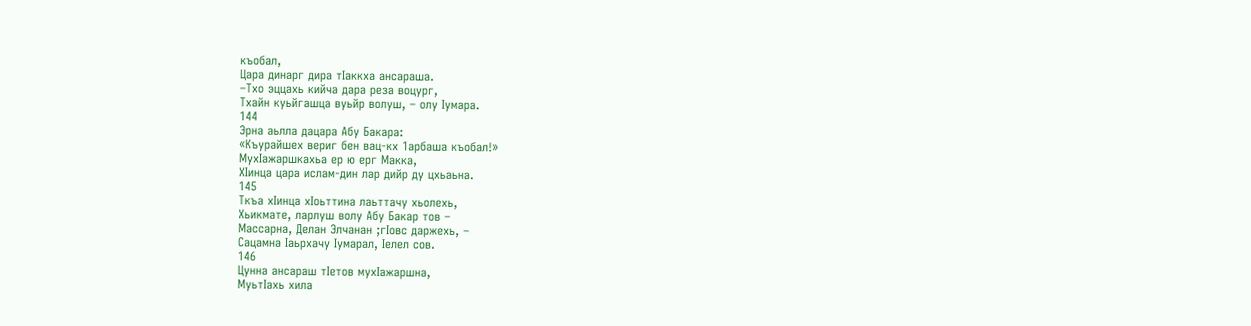къобал,
Цара динарг дира тIаккха ансараша.
–Тхо эццахь кийча дара реза воцург,
Тхайн куьйгашца вуьйр волуш, – олу Iумара.
144
Эрна аьлла дацара Абу Бакара:
«Къурайшех вериг бен вац-кх 1арбаша къобал!»
МухIажаршкахьа ер ю ерг Макка,
ХIинца цара ислам-дин лар дийр ду цхьаьна.
145
Ткъа хIинца хIоьттина лаьттачу хьолехь,
Хьикмате, ларлуш волу Абу Бакар тов –
Массарна, Делан Элчанан ;гIовс даржехь, –
Сацамна Iаьрхачу Iумарал, Iелел сов.
146
Цунна ансараш тIетов мухIажаршна,
МуьтIахь хила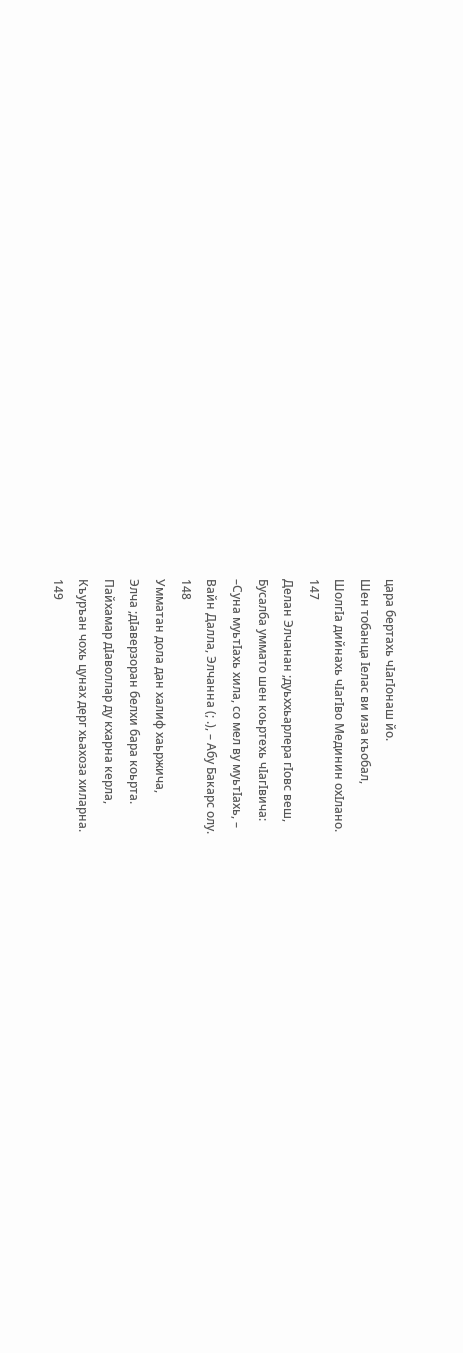цара бертахь чIагIонаш йо.
Шен тобанца Iелас ви иза къобал,
ШолгIа дийнахь чIагIво Мединин охIлано.
147
Делан Элчанан ;дуьххьарлера гIовс веш,
Бусалба уммато шен коьртехь чIагIвича:
–Суна муьтIахь хила, со мел ву муьтIахь, –
Вайн Далла, Элчанна (; .), – Абу Бакарс олу.
148
Умматан дола дан халиф хаьржича,
Элча ;дIаверзоран белхи бара коьрта.
Пайхамар дIаволлар ду кхарна керла,
Къуръан чохь цунах дерг хьахоза хиларна.
149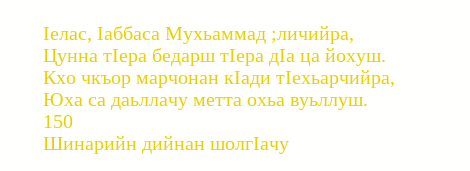Iелас, Iаббаса Мухьаммад ;личийра,
Цунна тIера бедарш тIера дIа ца йохуш.
Кхо чкъор марчонан кIади тIехьарчийра,
Юха са даьллачу метта охьа вуьллуш.
150
Шинарийн дийнан шолгIачу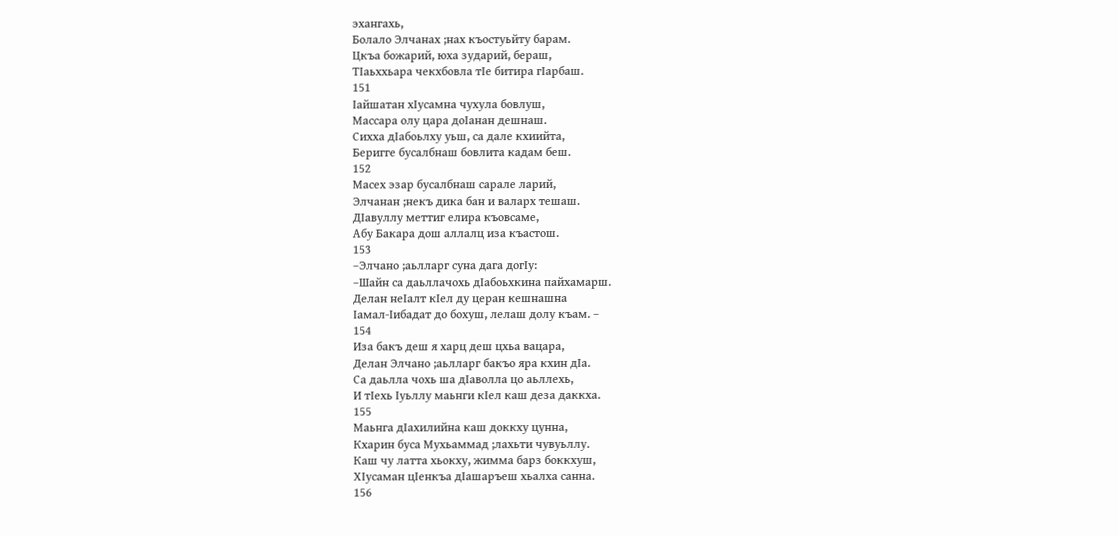эхангахь,
Болало Элчанах ;нах къостуьйту барам.
Цкъа божарий, юха зударий, бераш,
ТIаьххьара чекхбовла тIе битира гIарбаш.
151
Iайшатан хIусамна чухула бовлуш,
Массара олу цара доIанан дешнаш.
Сихха дIабоьлху уьш, са дале кхиийта,
Беригге бусалбнаш бовлита кадам беш.
152
Масех эзар бусалбнаш сарале ларий,
Элчанан ;некъ дика бан и валарх тешаш.
ДIавуллу меттиг елира къовсаме,
Абу Бакара дош аллалц иза къастош.
153
–Элчано ;аьлларг суна дага догIу:
–Шайн са даьллачохь дIабоьхкина пайхамарш.
Делан неIалт кIел ду церан кешнашна
Iамал-Iибадат до бохуш, лелаш долу къам. –
154
Иза бакъ деш я харц деш цхьа вацара,
Делан Элчано ;аьлларг бакъо яра кхин дIа.
Са даьлла чохь ша дIаволла цо аьллехь,
И тIехь Iуьллу маьнги кIел каш деза даккха.
155
Маьнга дIахилийна каш доккху цунна,
Кхарин буса Мухьаммад ;лахьти чувуьллу.
Каш чу латта хьокху, жимма барз боккхуш,
ХIусаман цIенкъа дIашаръеш хьалха санна.
156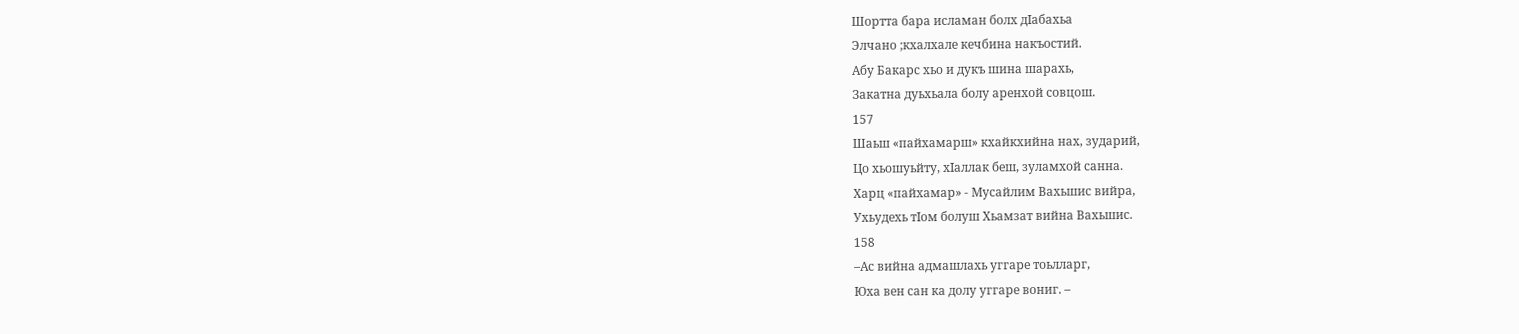Шортта бара исламан болх дIабахьа
Элчано ;кхалхале кечбина накъостий.
Абу Бакарс хьо и дукъ шина шарахь,
Закатна дуьхьала болу аренхой совцош.
157
Шаьш «пайхамарш» кхайкхийна нах, зударий,
Цо хьошуьйту, хIаллак беш, зуламхой санна.
Харц «пайхамар» - Мусайлим Вахьшис вийра,
Ухьудехь тIом болуш Хьамзат вийна Вахьшис.
158
–Ас вийна адмашлахь уггаре тоьлларг,
Юха вен сан ка долу уггаре вониг. –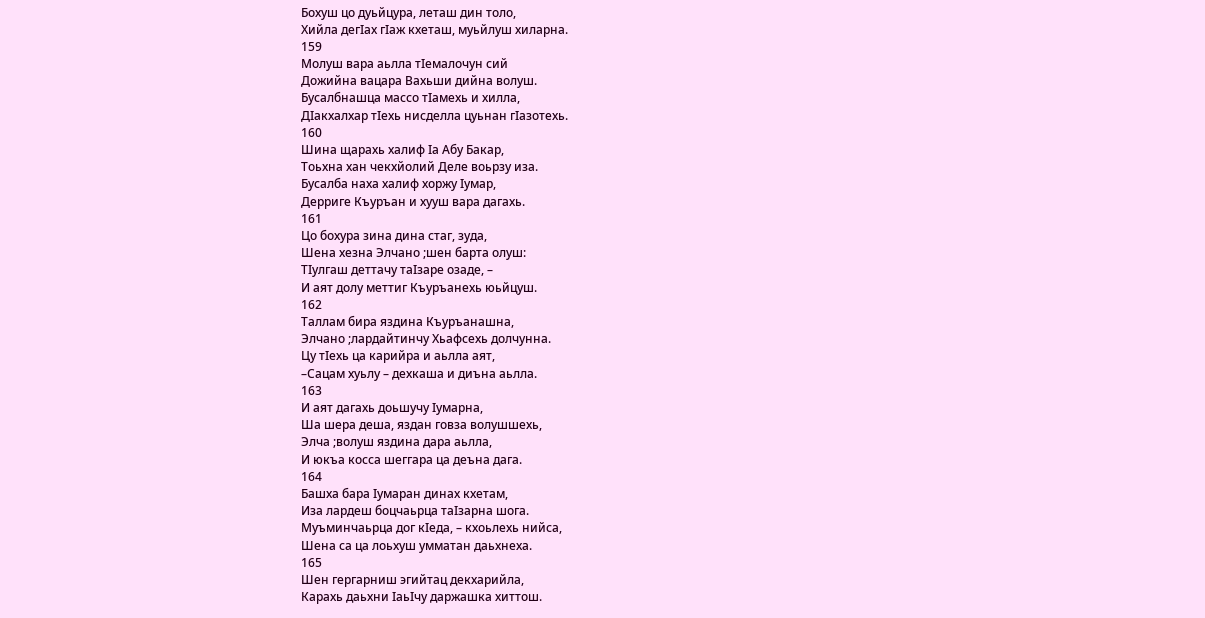Бохуш цо дуьйцура, леташ дин толо,
Хийла дегIах гIаж кхеташ, муьйлуш хиларна.
159
Молуш вара аьлла тIемалочун сий
Дожийна вацара Вахьши дийна волуш.
Бусалбнашца массо тIамехь и хилла,
ДIакхалхар тIехь нисделла цуьнан гIазотехь.
160
Шина щарахь халиф Iа Абу Бакар,
Тоьхна хан чекхйолий Деле воьрзу иза.
Бусалба наха халиф хоржу Iумар,
Дерриге Къуръан и хууш вара дагахь.
161
Цо бохура зина дина стаг, зуда,
Шена хезна Элчано ;шен барта олуш:
ТIулгаш деттачу таIзаре озаде, –
И аят долу меттиг Къуръанехь юьйцуш.
162
Таллам бира яздина Къуръанашна,
Элчано ;лардайтинчу Хьафсехь долчунна.
Цу тIехь ца карийра и аьлла аят,
–Сацам хуьлу – дехкаша и диъна аьлла.
163
И аят дагахь доьшучу Iумарна,
Ша шера деша, яздан говза волушшехь,
Элча ;волуш яздина дара аьлла,
И юкъа косса шеггара ца деъна дага.
164
Башха бара Iумаран динах кхетам,
Иза лардеш боцчаьрца таIзарна шога.
Муъминчаьрца дог кIеда, – кхоьлехь нийса,
Шена са ца лоьхуш умматан даьхнеха.
165
Шен гергарниш эгийтац декхарийла,
Карахь даьхни IаьIчу даржашка хиттош.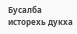Бусалба исторехь дукха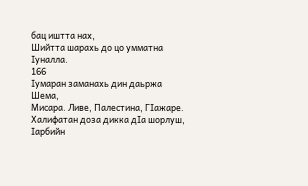бац иштта нах,
Шийтта шарахь до цо умматна Iуналла.
166
Iумаран заманахь дин даьржа Шема,
Мисара. Ливе, Палестина, ГIажаре.
Халифатан доза дикка дIа шорлуш,
Iарбийн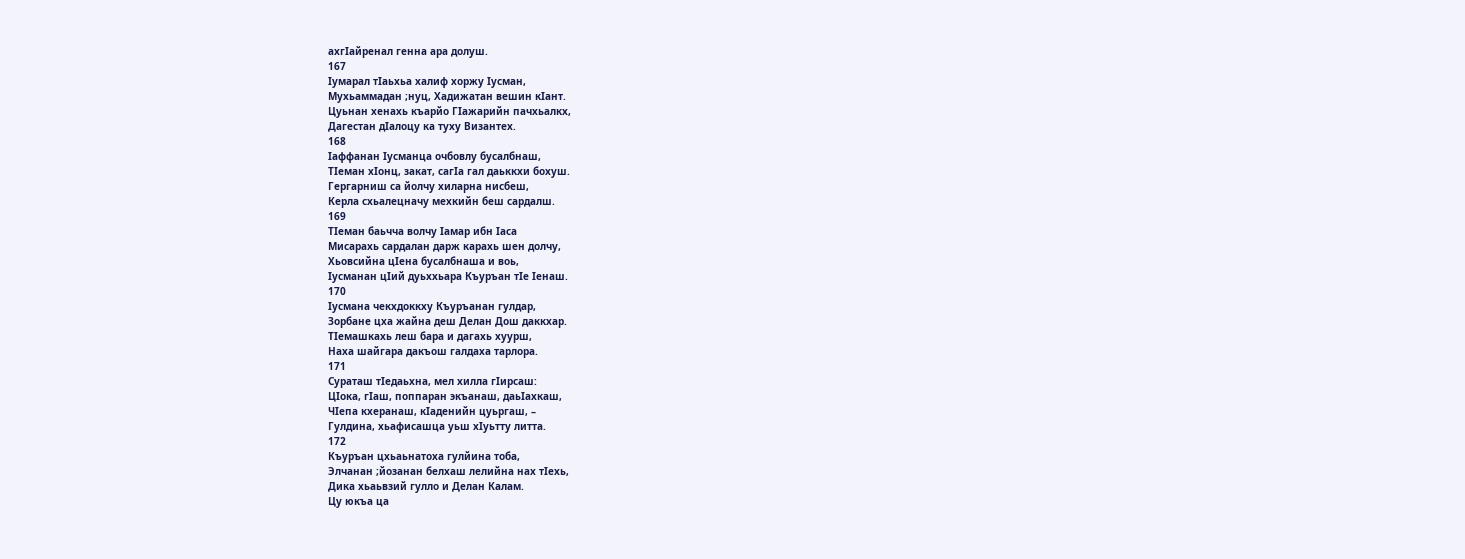ахгIайренал генна ара долуш.
167
Iумарал тIаьхьа халиф хоржу Iусман,
Мухьаммадан ;нуц, Хадижатан вешин кIант.
Цуьнан хенахь къарйо ГIажарийн пачхьалкх,
Дагестан дIалоцу ка туху Византех.
168
Iаффанан Iусманца очбовлу бусалбнаш,
ТIеман хIонц, закат, сагIа гал даьккхи бохуш.
Гергарниш са йолчу хиларна нисбеш,
Керла схьалецначу мехкийн беш сардалш.
169
ТIеман баьчча волчу Iамар ибн Iаса
Мисарахь сардалан дарж карахь шен долчу,
Хьовсийна цIена бусалбнаша и воь,
Iусманан цIий дуьххьара Къуръан тIе Iенаш.
170
Iусмана чекхдоккху Къуръанан гулдар,
Зорбане цха жайна деш Делан Дош даккхар.
ТIемашкахь леш бара и дагахь хуурш,
Наха шайгара дакъош галдаха тарлора.
171
Сураташ тIедаьхна, мел хилла гIирсаш:
ЦIока, гIаш, поппаран экъанаш, даьIахкаш,
ЧIепа кхеранаш, кIаденийн цуьргаш, –
Гулдина, хьафисашца уьш хIуьтту литта.
172
Къуръан цхьаьнатоха гулйина тоба,
Элчанан ;йозанан белхаш лелийна нах тIехь,
Дика хьаьвзий гулло и Делан Калам.
Цу юкъа ца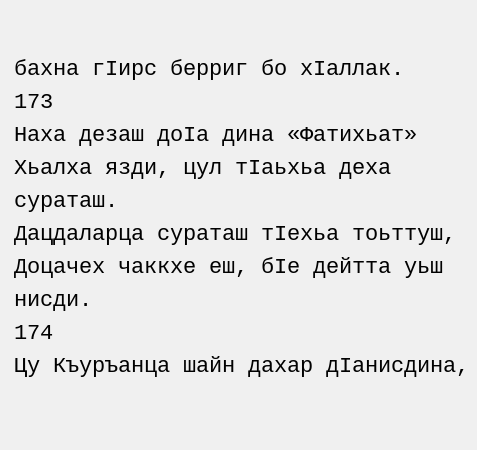бахна гIирс берриг бо хIаллак.
173
Наха дезаш доIа дина «Фатихьат»
Хьалха язди, цул тIаьхьа деха сураташ.
Дацдаларца сураташ тIехьа тоьттуш,
Доцачех чаккхе еш, бIе дейтта уьш нисди.
174
Цу Къуръанца шайн дахар дIанисдина,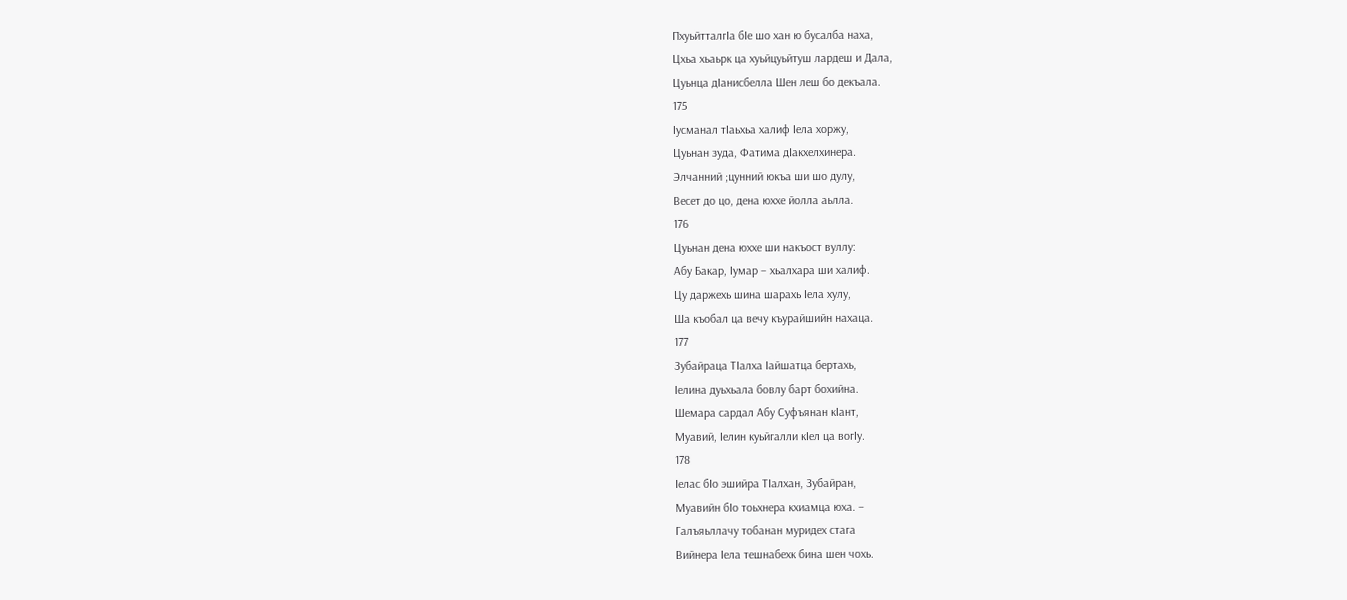ПхуьйтталгIа бIе шо хан ю бусалба наха,
Цхьа хьаьрк ца хуьйцуьйтуш лардеш и Дала,
Цуьнца дIанисбелла Шен леш бо декъала.
175
Iусманал тIаьхьа халиф Iела хоржу,
Цуьнан зуда, Фатима дIакхелхинера.
Элчанний ;цунний юкъа ши шо дулу,
Весет до цо, дена юххе йолла аьлла.
176
Цуьнан дена юххе ши накъост вуллу:
Абу Бакар, Iумар – хьалхара ши халиф.
Цу даржехь шина шарахь Iела хулу,
Ша къобал ца вечу къурайшийн нахаца.
177
Зубайраца ТIалха Iайшатца бертахь,
Iелина дуьхьала бовлу барт бохийна.
Шемара сардал Абу Суфъянан кIант,
Муавий, Iелин куьйгалли кIел ца вогIу.
178
Iелас бIо эшийра ТIалхан, Зубайран,
Муавийн бIо тоьхнера кхиамца юха. –
Галъяьллачу тобанан муридех стага
Вийнера Iела тешнабехк бина шен чохь.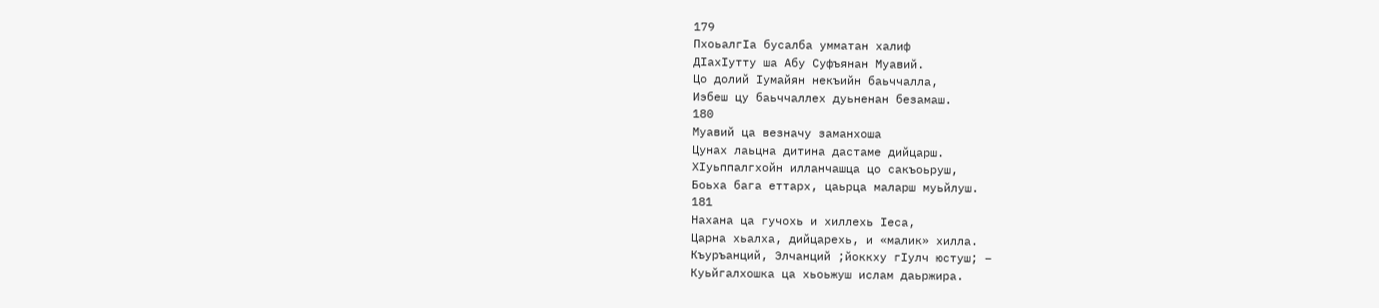179
ПхоьалгIа бусалба умматан халиф
ДIахIутту ша Абу Суфъянан Муавий.
Цо долий Iумайян некъийн баьччалла,
Иэбеш цу баьччаллех дуьненан безамаш.
180
Муавий ца везначу заманхоша
Цунах лаьцна дитина дастаме дийцарш.
ХIуьппалгхойн илланчашца цо сакъоьруш,
Боьха бага еттарх, цаьрца маларш муьйлуш.
181
Нахана ца гучохь и хиллехь Iеса,
Царна хьалха, дийцарехь, и «малик» хилла.
Къуръанций, Элчанций ;йоккху гIулч юстуш; –
Куьйгалхошка ца хьоьжуш ислам даьржира.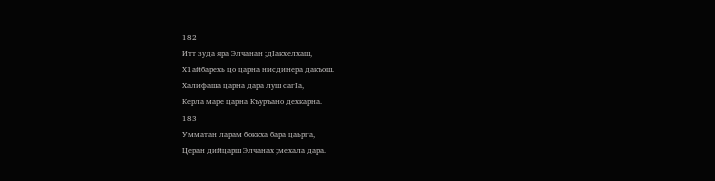182
Итт зуда яра Элчанан ;дIакхелхаш,
Х1айбарехь цо царна нисдинера дакъош.
Халифаша царна дара луш сагIа,
Керла маре царна Къуръано дехкарна.
183
Умматан ларам боккха бара цаьрга,
Церан дийцарш Элчанах ;мехала дара.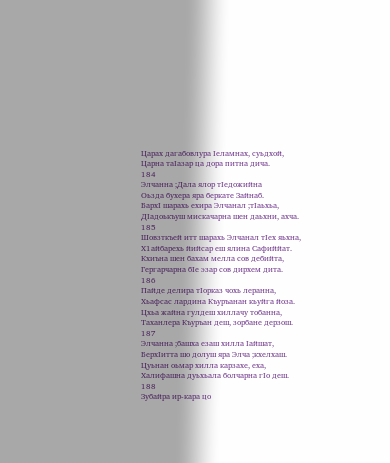Царах дагабовлура Iеламнах, суьдхой,
Царна таIазар ца дора питна дича.
184
Элчанна ;Дала ялор тIедожийна
Оьзда бухера яра беркате Зайнаб.
БархI шарахь ехира Элчанал ;тIаьхьа,
ДIадоькъуш мискачарна шен даьхни, ахча.
185
Шовзткъей итт шарахь Элчанал тIех яьхна,
Х1айбарехь йийсар еш ялина Сафиййат.
Кхиъна шен бахам мелла сов дебийта,
Гергарчарна бIе эзар сов дирхем дита.
186
Пайде делира тIорказ чохь леранна,
Хьафсас лардина Къуръанан кьуйга йоза.
Цхьа жайна гулдеш хиллачу тобанна,
Таханлера Къуръан деш, зорбане дерзош.
187
Элчанна ;башха езаш хилла Iайшат,
БерхIитта шо долуш яра Элча ;кхелхаш.
Цуьнан оьмар хилла карзахе, еха,
Халифашна дуьхьала болчарна гIо деш.
188
Зубайра ир-кара цо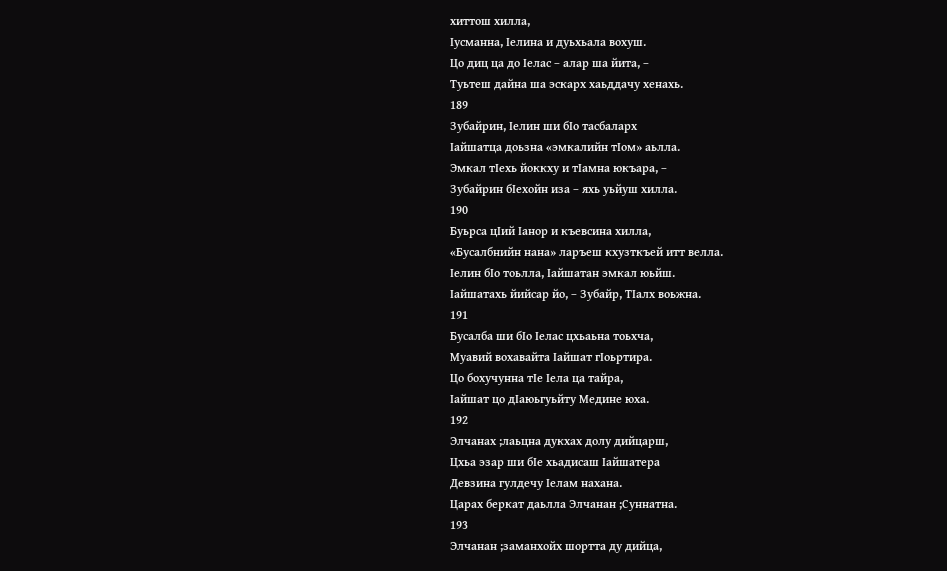хиттош хилла,
Iусманна, Iелина и дуьхьала вохуш.
Цо диц ца до Iелас – алар ша йита, –
Туьтеш дайна ша эскарх хаьддачу хенахь.
189
Зубайрин, Iелин ши бIо тасбаларх
Iайшатца доьзна «эмкалийн тIом» аьлла.
Эмкал тIехь йоккху и тIамна юкъара, –
Зубайрин бIехойн иза – яхь уьйуш хилла.
190
Буьрса цIий Iанор и къевсина хилла,
«Бусалбнийн нана» ларъеш кхузткъей итт велла.
Iелин бIо тоьлла, Iайшатан эмкал юьйш.
Iайшатахь йийсар йо, – Зубайр, ТIалх воьжна.
191
Бусалба ши бIо Iелас цхьаьна тоьхча,
Муавий вохавайта Iайшат гIоьртира.
Цо бохучунна тIе Iела ца тайра,
Iайшат цо дIаюьгуьйту Медине юха.
192
Элчанах ;лаьцна дукхах долу дийцарш,
Цхьа эзар ши бIе хьадисаш Iайшатера
Девзина гулдечу Iелам нахана.
Царах беркат даьлла Элчанан ;Суннатна.
193
Элчанан ;заманхойх шортта ду дийца,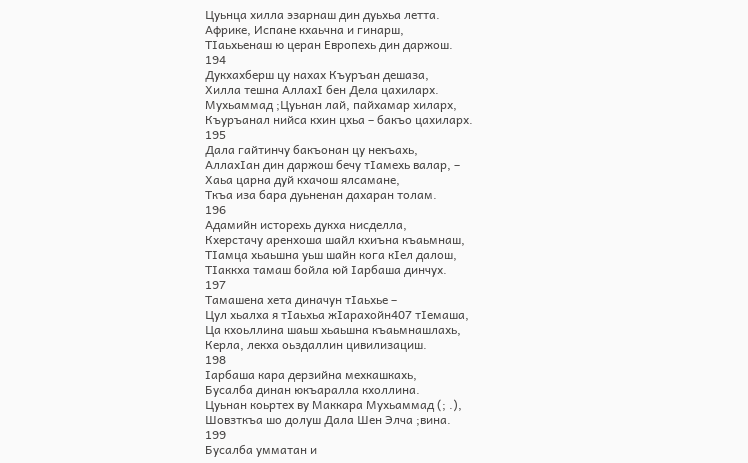Цуьнца хилла эзарнаш дин дуьхьа летта.
Африке, Испане кхаьчна и гинарш,
ТIаьхьенаш ю церан Европехь дин даржош.
194
Дукхахберш цу нахах Къуръан дешаза,
Хилла тешна АллахI бен Дела цахиларх.
Мухьаммад ;Цуьнан лай, пайхамар хиларх,
Къуръанал нийса кхин цхьа – бакъо цахиларх.
195
Дала гайтинчу бакъонан цу некъахь,
АллахIан дин даржош бечу тIамехь валар, –
Хаьа царна дуй кхачош ялсамане,
Ткъа иза бара дуьненан дахаран толам.
196
Адамийн исторехь дукха нисделла,
Кхерстачу аренхоша шайл кхиъна къаьмнаш,
ТIамца хьаьшна уьш шайн кога кIел далош,
ТIаккха тамаш бойла юй Iарбаша динчух.
197
Тамашена хета диначун тIаьхье –
Цул хьалха я тIаьхьа жIарахойн407 тIемаша,
Ца кхоьллина шаьш хьаьшна къаьмнашлахь,
Керла, лекха оьздаллин цивилизациш.
198
Iарбаша кара дерзийна мехкашкахь,
Бусалба динан юкъаралла кхоллина.
Цуьнан коьртех ву Маккара Мухьаммад (; .),
Шовзткъа шо долуш Дала Шен Элча ;вина.
199
Бусалба умматан и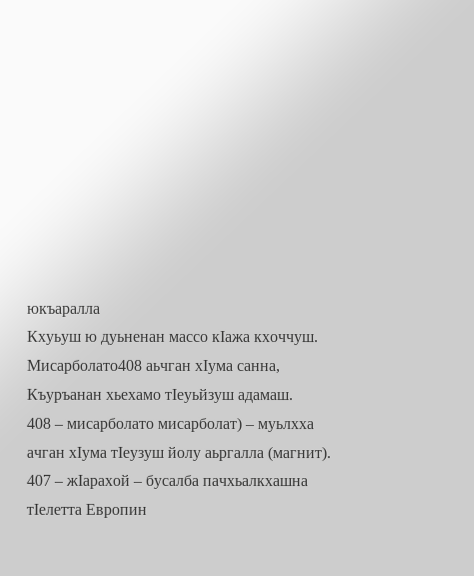юкъаралла
Кхуьуш ю дуьненан массо кIажа кхоччуш.
Мисарболато408 аьчган хIума санна,
Къуръанан хьехамо тIеуьйзуш адамаш.
408 – мисарболато мисарболат) – муьлхха ачган хIума тIеузуш йолу аьргалла (магнит).
407 – жIарахой – бусалба пачхьалкхашна тIелетта Европин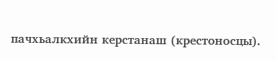пачхьалкхийн керстанаш (крестоносцы).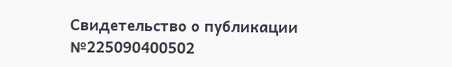Свидетельство о публикации №225090400502